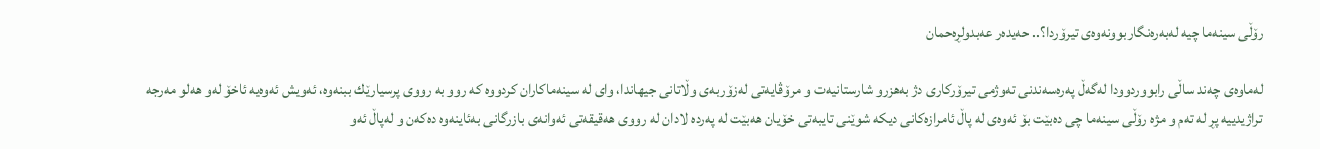رۆڵی سینه‌ما چیه‌ له‌به‌ره‌نگاربوونه‌وه‌ی تیرۆردا؟.. حه‌یده‌ر عه‌بدولڕه‌حمان

له‌ماوه‌ی چه‌ند ساڵی رابووردوودا له‌گه‌ڵ په‌ره‌سه‌ندنی ته‌وژمی تیرۆركاری دژ به‌هزرو شارستانیه‌ت و مرۆڤایه‌تی له‌زۆربه‌ی وڵاتانی جیهاندا، وای له‌ سینه‌ماكاران كردووه‌ كه‌ روو به‌ رووی پرسیارێك ببنه‌وه‌، ئه‌ویش ئه‌وه‌یه‌ ئاخۆ له‌و هه‌لو مه‌رجه‌ تراژیدییه‌ پڕ له‌ ته‌م و مژه‌ رۆڵی سینه‌ما چی ده‌بێت بۆ ئه‌وه‌ی له‌ پاڵ ئامرازه‌كانی دیكه‌ شوێنی تایبه‌تی خۆیان هه‌بێت له‌ په‌رده‌ لادان له‌ رووی هه‌قیقه‌تی ئه‌وانه‌ی بازرگانی به‌ئاینه‌وه‌ ده‌كه‌ن و له‌پاڵ ئه‌و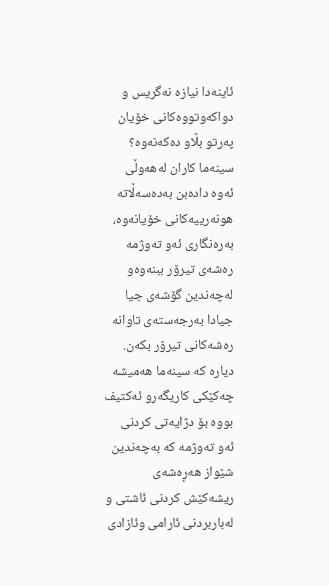ئاینه‌دا نیازه‌ نه‌گریس و دواكه‌وتووه‌كانی خۆیان په‌رتو بڵاو ده‌كه‌نه‌وه‌؟
سینه‌ما كاران له‌هه‌وڵی ئه‌وه‌ داده‌بن به‌ده‌سه‌ڵاته‌ هونه‌رییه‌كانی خۆیانه‌وه‌، به‌ره‌نگاری ئه‌و ته‌وژمه‌ ره‌شه‌ی تیرۆر ببنه‌وه‌و له‌چه‌ندین گۆشه‌ی جیا جیادا به‌رجه‌سته‌ی تاوانه‌ ره‌شه‌كانی تیرۆر بكه‌ن.
دیاره‌ كه‌ سینه‌ما هه‌میشه‌ چه‌كێكی كاریگه‌رو ئه‌كتیف بووه‌ بۆ دژایه‌تی كردنی ئه‌و ته‌وژمه‌ كه‌ به‌چه‌ندین شێواز هه‌ڕه‌شه‌ی ریشه‌كێش كردنی ئاشتی و له‌باربردنی ئارامی وئازادی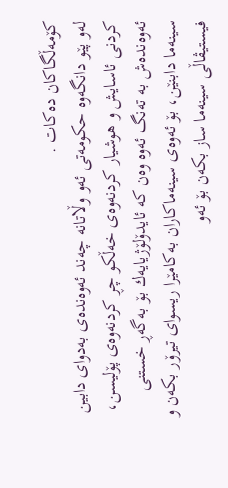كۆمه‌ڵگاكان ده‌كات .
له‌و پێو دانگه‌وه‌ حكومه‌تی ئه‌و وڵاتانه‌ چه‌ند ئه‌وه‌نده‌ی به‌دوای دابین كردنی ئاسایش و هوشیار كردنه‌وه‌ی خه‌ڵكو چڕ كردنه‌وه‌ی پۆلیسن، ئه‌وه‌نده‌ش به‌ ته‌نگ ئه‌وه‌ وه‌ن كه‌ ئایدۆلۆژیایه‌ك بۆ به‌گه‌ڕ خستنی سینه‌ما دابنێن، بۆ ئه‌وه‌ی سینه‌ماكاران به‌كامێرا ریسوای تیرۆر بكه‌ن و فیستیڤاڵی سینه‌ما ساز بكه‌ن بۆ ئه‌و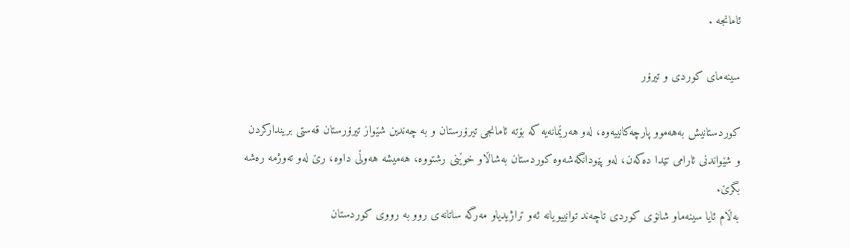ئامانجه‌ .

سینه‌مای كوردی و تیرۆر

كوردستانیش به‌هه‌موو پارچه‌كانییه‌وه‌، له‌و هه‌رێمانه‌یه‌ كه‌ بۆته‌ ئامانجی تیرۆرستان و به‌ چه‌ندین شێواز تیرۆرستان قه‌ستی برینداركردن و شێواندنی ئارامی تێدا ده‌كه‌ن، له‌و پێودانگه‌شه‌وه‌ كوردستان به‌شاڵاو خوێنی رشتووه‌، هه‌میشه‌ هه‌وڵی داوه‌، رێ‌ له‌و ته‌وژمه‌ ره‌شه‌ بگرێ‌.
به‌ڵام ئایا سینه‌ماو شانۆی كوردی تاچه‌ند توانییویانه‌ ئه‌و تراژیدیاو مه‌رگه‌ ساتانه‌ی روو به‌ رووی كوردستان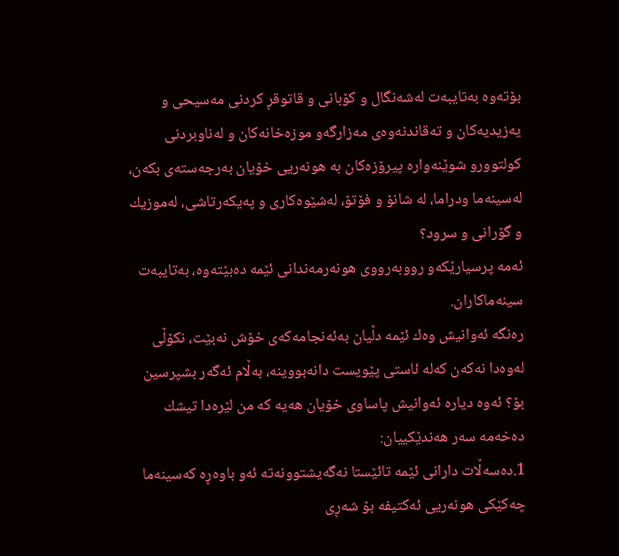بۆته‌وه‌ به‌تایبه‌ت له‌شه‌نگال و كۆبانی و قاتوقڕ كردنی مه‌سیحی و یه‌زیدیه‌كان و ته‌قاندنه‌وه‌ی مه‌زارگه‌و موزه‌خانه‌كان و له‌ناوبردنی كولتوورو شوێنه‌واره‌ پیرۆزه‌كان به‌ هونه‌ریی خۆیان به‌رجه‌سته‌ی بكه‌ن، له‌سینه‌ما ودراما، له‌ شانۆ و فۆتۆ، له‌شێوه‌كاری و په‌یكه‌رتاشی، له‌موزیك و گۆرانی و سرود؟
ئه‌مه‌ پرسیارێكه‌و رووبه‌رووی هونه‌رمه‌ندانی ئێمه‌ ده‌بێته‌وه‌، به‌تایبه‌ت سینه‌ماكاران.
ره‌نگه‌ ئه‌وانیش وه‌ك ئێمه‌ دڵیان به‌ئه‌نجامه‌كه‌ی خۆش نه‌بێت، نكۆڵی له‌وه‌دا نه‌كه‌ن كه‌له‌ ئاستی پێویست دانه‌بووینه‌، به‌ڵام ئه‌گه‌ر بشپرسین بۆ؟ ئه‌وه‌ دیاره‌ ئه‌وانیش پاساوی خۆیان هه‌یه‌ كه‌ من لێره‌دا تیشك ده‌خه‌مه‌ سه‌ر هه‌ندێكییان:
1.ده‌سه‌ڵات دارانی ئێمه‌ تائێستا نه‌گه‌یشتوونه‌ته‌ ئه‌و باوه‌ڕه‌ كه‌سینه‌ما چه‌كێكی هونه‌ریی ئه‌كتیفه‌ بۆ شه‌ڕی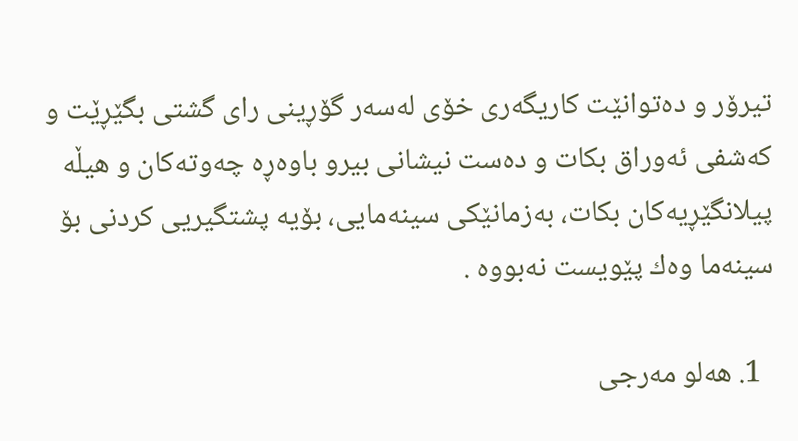تیرۆر و ده‌توانێت كاریگه‌ری خۆی له‌سه‌ر گۆڕینی رای گشتی بگێڕێت و كه‌شفی ئه‌وراق بكات و ده‌ست نیشانی بیرو باوه‌ڕه‌ چه‌وته‌كان و هیڵه‌ پیلانگێڕیه‌كان بكات، به‌زمانێكی سینه‌مایی، بۆیه‌ پشتگیریی كردنی بۆ سینه‌ما وه‌ك پێویست نه‌بووه‌ .

  1. هه‌لو مه‌رجی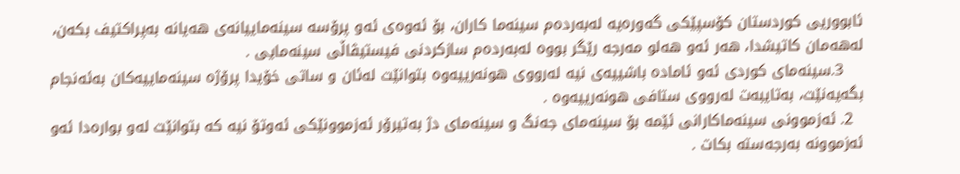ئابووریی كوردستان كۆسپێكی گه‌وره‌یه‌ له‌به‌رده‌م سینه‌ما كاران، بۆ ئه‌وه‌ی ئه‌و پرۆسه‌ سینه‌ماییانه‌ی هه‌یانه‌ به‌پراكتیف بكه‌ن، له‌هه‌مان كاتیشدا، هه‌ر ئه‌و هه‌لو مه‌رجه‌ رێگر بووه‌ له‌به‌رده‌م سازكردنی فیستیڤاڵی سینه‌مایی .
    3.سینه‌مای كوردی ئه‌و ئاماده‌ باشییه‌ی نیه‌ له‌رووی هونه‌رییه‌وه‌ بتوانێت له‌ئان و ساتی خۆیدا پرۆژه‌ سینه‌ماییه‌كان به‌ئه‌نجام بگه‌یه‌نێت، به‌تایبه‌ت له‌رووی ستافی هونه‌رییه‌وه‌ .
  2. ئه‌زموونی سینه‌ماكارانی ئێمه‌ بۆ سینه‌مای جه‌نگ و سینه‌مای دژ به‌تیرۆر ئه‌زموونێكی ئه‌وتۆ نیه‌ كه‌ بتوانێت له‌و بواره‌دا ئه‌و ئه‌زموونه‌ به‌رجه‌سته‌ بكات .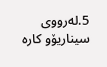5.له‌رووی سیناریۆو كاره‌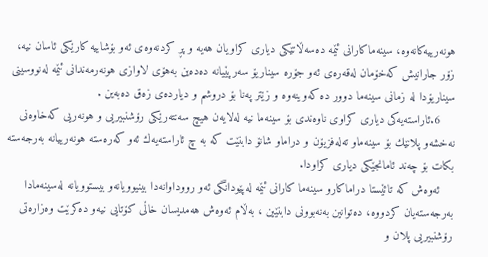هونه‌رییه‌كانه‌وه‌، سینه‌ماكارانی ئێمه‌ ده‌سه‌ڵاتێكی دیاری كراویان هه‌یه‌ و پڕ كردنه‌وه‌ی ئه‌و بۆشاییه‌ كارێكی ئاسان نیه‌، زۆر جارانیش كه‌خۆمان له‌قه‌ره‌ی ئه‌و جۆره‌ سیناریۆ سه‌رپێیانه‌ ده‌ده‌ین به‌هۆی لاوازی هونه‌رمه‌ندانی ئێمه‌ له‌نووسینی سیناریۆدا له‌ زمانی سینه‌ما دوور ده‌ كه‌وینه‌وه‌ و زێتر په‌نا بۆ دروشم و دیارده‌ی زه‌ق ده‌به‌ین .
    6.ئاراسته‌یه‌كی دیاری كراوی ناوه‌ندی بۆ سینه‌ما نیه‌ له‌لایه‌ن هیچ سه‌نته‌رێكی رۆشنبیریی و هونه‌ریی كه‌خاوه‌نی نه‌خشه‌و پلانێك بۆ سینه‌ماو ته‌له‌فزیۆن و دراماو شانۆ دابنێت كه‌ به‌ چ ئاراسته‌یه‌ك ئه‌و كه‌ره‌سته‌ هونه‌رییانه‌ به‌رجه‌سته‌ بكات بۆ چه‌ند ئامانجێكی دیاری كراودا.
    ئه‌وه‌ش كه‌ تائێستا دراماكارو سینه‌ما كارانی ئێمه‌ له‌پێودانگی ئه‌و رووداوانه‌دا بینیوویانه‌و بیستوویانه‌ له‌سینه‌مادا به‌رجه‌سته‌یان كردووه‌، ده‌توانین به‌نه‌بوونی دابنێین ، به‌ڵام ئه‌وه‌ش هه‌مدیسان خاڵی كۆتایی نیه‌و ده‌كرێت وه‌زاره‌تی رۆشنبیریی پلان و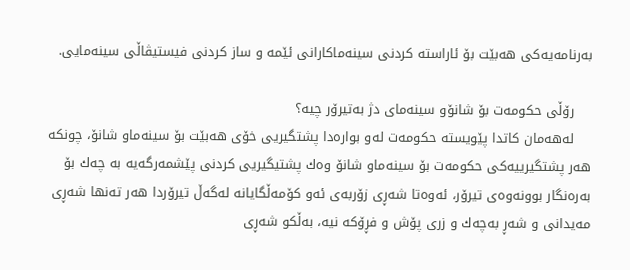به‌رنامه‌یه‌كی هه‌بێت بۆ ئاراسته‌ كردنی سینه‌ماكارانی ئێمه‌ و ساز كردنی فیستیڤاڵی سینه‌مایی.

    رۆڵی حكومه‌ت بۆ شانۆو سینه‌مای دژ به‌تیرۆر چیه‌؟
    له‌هه‌مان كاتدا پێویسته‌ حكومه‌ت له‌و بواره‌دا پشتگیریی خۆی هه‌بێت بۆ سینه‌ماو شانۆ، چونكه‌ هه‌ر پشتگیرییه‌كی حكومه‌ت بۆ سینه‌ماو شانۆ وه‌ك پشتیگیریی كردنی پێشمه‌رگه‌یه‌ به‌ چه‌ك بۆ به‌ره‌نگار بوونه‌وه‌ی تیرۆر، ئه‌وه‌تا شه‌ڕی زۆربه‌ی ئه‌و كۆمه‌ڵگایانه‌ له‌گه‌ڵ تیرۆردا هه‌ر ته‌نها شه‌ڕی مه‌یدانی و شه‌ڕ به‌چه‌ك و زری پۆش و فڕۆكه‌ نیه‌، به‌ڵكو شه‌ڕی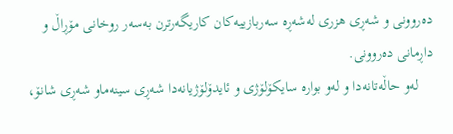ده‌روونی و شه‌ڕی هزری له‌شه‌ڕه‌ سه‌ربازییه‌كان كاریگه‌رترن به‌سه‌ر روخانی مۆڕاڵ و داڕمانی ده‌روونی.
    له‌و حاڵه‌تانه‌دا و له‌و بواره‌ سایكۆلۆژی و ئایدۆلۆژیانه‌دا شه‌ڕی سینه‌ماو شه‌ڕی شانۆ،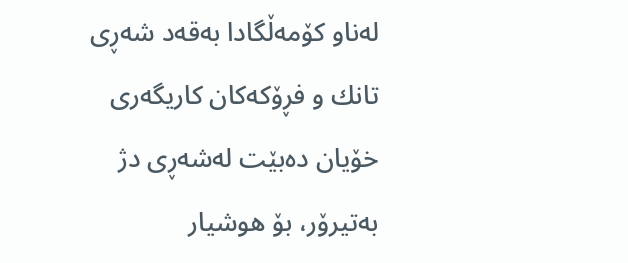له‌ناو كۆمه‌ڵگادا به‌قه‌د شه‌ڕی تانك و فڕۆكه‌كان كاریگه‌ری خۆیان ده‌بێت له‌شه‌ڕی دژ به‌تیرۆر، بۆ هوشیار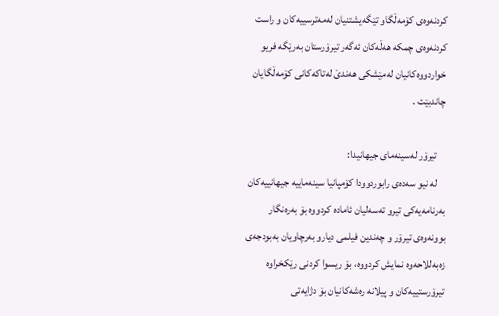كردنه‌وه‌ی كۆمه‌ڵگاو تێگه‌یشتنیان له‌مه‌ترسییه‌كان و راست كردنه‌وه‌ی چمكه‌ هه‌ڵه‌كان ئه‌گه‌ر تیرۆرستان به‌رێگه‌ فریو خواردووه‌كانیان له‌مێشكی هه‌ندێ‌ له‌تاكه‌كانی كۆمه‌ڵگایان چاندبێت .

    تیرۆر له‌سینه‌مای جیهانیدا:
    له‌ نیو سه‌ده‌ی رابوردوودا كۆمپانیا سینه‌ماییه‌ جیهانییه‌كان به‌رنامه‌یه‌كی تیرو ته‌سه‌لیان ئاماده‌ كردووه‌ بۆ به‌ره‌نگار بوونه‌وه‌ی تیرۆر و چه‌ندین فیلمی دیارو به‌رچاویان به‌بودجه‌ی زه‌به‌للاحه‌وه‌ نمایش كردووه‌، بۆ ریسوا كردنی رێكخراوه‌ تیرۆرستییه‌كان و پیلانه‌ ره‌شه‌كانیان بۆ دژایه‌تی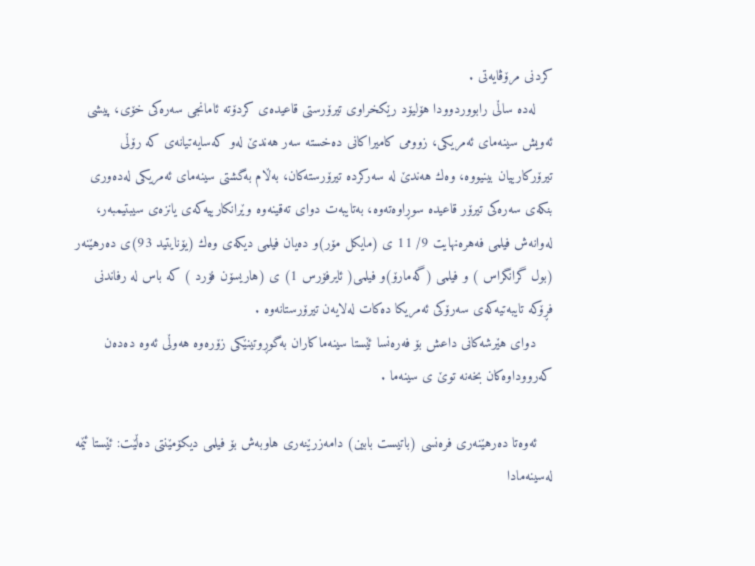كردنی مرۆڤایه‌تی .
    له‌ده‌ ساڵی رابووردوودا هۆلیۆد رێكخراوی تیرۆرستی قاعیده‌ی كردۆته‌ ئامانجی سه‌ره‌كی خۆی، پیشی ئه‌ویش سینه‌مای ئه‌مریكی، زوومی كامیراكانی ده‌خسته‌ سه‌ر هه‌ندێ‌ له‌و كه‌سایه‌تیانه‌ی كه‌ رۆڵی تیرۆركارییان بینیووه‌، وه‌ك هه‌ندێ‌ له‌ سه‌ركرده‌ تیرۆرسته‌كان، به‌ڵام به‌گشتی سینه‌مای ئه‌مریكی له‌ده‌وری بنكه‌ی سه‌ره‌كی تیرۆر قاعیده‌ سوڕاوه‌ته‌وه‌، به‌تایبه‌ت دوای ته‌قینه‌وه‌ وێرانكارییه‌كه‌ی یانزه‌ی سیبتیمبه‌ر، له‌وانه‌ش فیلمی فه‌هره‌نهایت 9/ 11 ی (مایكل مۆر)و ده‌یان فیلمی دیكه‌ی وه‌ك (یۆنایتید 93)ی ده‌رهێنه‌ر (بول گرانگراس ) و فیلمی (گه‌مارۆ)و فیلمی( ئایرفۆرس 1) ی (هاریسۆن فۆرد ) كه‌ باس له‌ رفاندنی فڕۆكه‌ تایبه‌تیه‌كه‌ی سه‌رۆكی ئه‌مریكا ده‌كات له‌لایه‌ن تیرۆرستانه‌وه‌ .
    دوای هێرشه‌كانی داعش بۆ فه‌ره‌نسا ئێستا سینه‌ماكاران به‌گوڕوتینێكی زۆره‌وه‌ هه‌وڵی ئه‌وه‌ ده‌ده‌ن كه‌رووداوه‌كان بخه‌نه‌ توێ‌ ی سینه‌ما .

    ئه‌وه‌تا ده‌رهێنه‌ری فره‌نسی (باتیست بابین) دامه‌زرێنه‌ری هاوبه‌ش بۆ فیلمی دیكۆمێنتی ده‌ڵێت: ئێستا ئێمه‌ له‌سینه‌مادا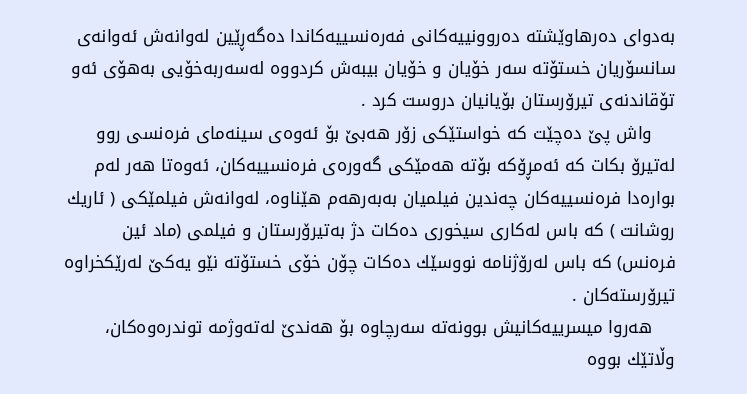به‌دوای ده‌رهاوێشته‌ ده‌روونییه‌كانی فه‌ره‌نسییه‌كاندا ده‌گه‌ڕێین له‌وانه‌ش ئه‌وانه‌ی سانسۆریان خستۆته‌ سه‌ر خۆیان و خۆیان بیبه‌ش كردووه‌ له‌سه‌ربه‌خۆیی به‌هۆی ئه‌و تۆقاندنه‌ی تیرۆرستان بۆیانیان دروست كرد .
    واش پێ‌ ده‌چێت كه‌ خواستێكی زۆر هه‌بێ‌ بۆ ئه‌وه‌ی سینه‌مای فره‌نسی روو له‌تیرۆ بكات كه‌ ئه‌مڕۆكه‌ بۆته‌ هه‌مێكی گه‌وره‌ی فره‌نسییه‌كان، ئه‌وه‌تا هه‌ر له‌م بواره‌دا فره‌نسییه‌كان چه‌ندین فیلمیان به‌به‌رهه‌م هێناوه‌، له‌وانه‌ش فیلمێكی ( ئاریك روشانت ) كه‌ باس له‌كاری سیخوری ده‌كات دژ به‌تیرۆرستان و فیلمی (ماد ئین فره‌نس) كه‌ باس له‌رۆژنامه‌ نووسێك ده‌كات چۆن خۆی خستۆته‌ نێو یه‌كێ‌ له‌رێكخراوه‌ تیرۆرسته‌كان .
    هه‌روا میسرییه‌كانیش بوونه‌ته‌ سه‌رچاوه‌ بۆ هه‌ندێ‌ له‌ته‌وژمه‌ توندره‌وه‌كان، وڵاتێك بووه‌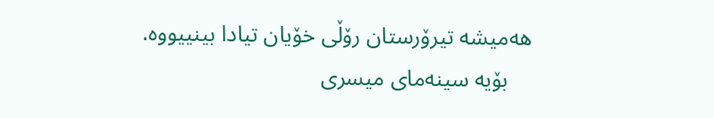هه‌میشه‌ تیرۆرستان رۆڵی خۆیان تیادا بینییووه‌.
    بۆیه‌ سینه‌مای میسری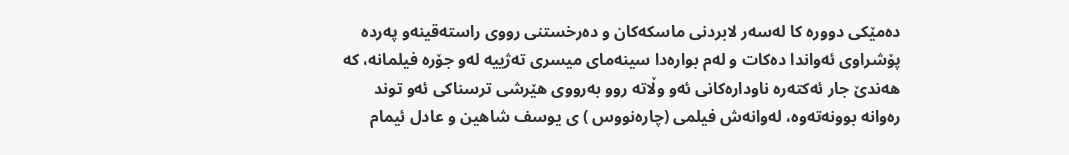ده‌مێكی دووره‌ كا له‌سه‌ر لابردنی ماسكه‌كان و ده‌رخستنی رووی راسته‌قینه‌و په‌رده‌ پۆشراوی ئه‌واندا ده‌كات و له‌م بواره‌دا سینه‌مای میسری ته‌ژییه‌ له‌و جۆره‌ فیلمانه‌، كه‌ هه‌ندێ‌ جار ئه‌كته‌ره‌ ناوداره‌كانی ئه‌و وڵاته‌ روو به‌رووی هێرشی ترسناكی ئه‌و توند ره‌وانه‌ بوونه‌ته‌وه‌، له‌وانه‌ش فیلمی (چاره‌نووس ) ی یوسف شاهین و عادل ئیمام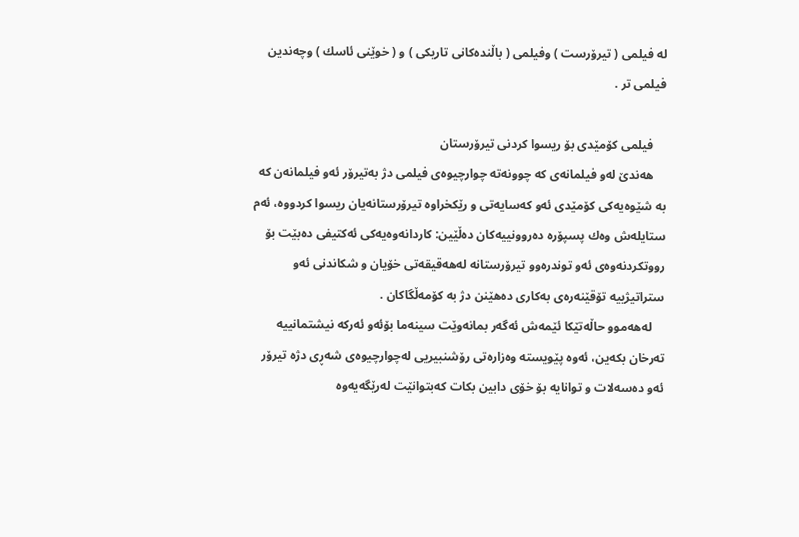له‌ فیلمی ( تیرۆرست ) وفیلمی ( باڵنده‌كانی تاریكی ) و ( خوێنی ئاسك ) وچه‌ندین فیلمی تر .

    فیلمی كۆمێدی بۆ ریسوا كردنی تیرۆرستان
    هه‌ندێ‌ له‌و فیلمانه‌ی كه‌ چوونه‌ته‌ چوارچیوه‌ی فیلمی دژ به‌تیرۆر ئه‌و فیلمانه‌ن كه‌ به‌ شێوه‌یه‌كی كۆمێدی ئه‌و كه‌سایه‌تی و رێكخراوه‌ تیرۆرستانه‌یان ریسوا كردووه‌، ئه‌م ستایله‌ش وه‌ك پسپۆره‌ ده‌روونییه‌كان ده‌ڵێین: كاردانه‌وه‌یه‌كی ئه‌كتیفی ده‌بێت بۆ رووتكردنه‌وه‌ی ئه‌و توندره‌وو تیرۆرستانه‌ له‌هه‌قیقه‌تی خۆیان و شكاندنی ئه‌و ستراتیژییه‌ تۆقێنه‌ره‌ی به‌كاری ده‌هێنن دژ به‌ كۆمه‌ڵگاكان .
    له‌هه‌موو حاڵه‌تێكا ئێمه‌ش ئه‌گه‌ر بمانه‌وێت سینه‌ما بۆئه‌و ئه‌ركه‌ نیشتمانییه‌ ته‌رخان بكه‌ین، ئه‌وه‌ پێویسته‌ وه‌زاره‌تی رۆشنبیریی له‌چوارچیوه‌ی شه‌ڕی دژه‌ تیرۆر ئه‌و ده‌سه‌لات و توانایه‌ بۆ خۆی دابین بكات كه‌بتوانێت له‌رێگه‌یه‌وه‌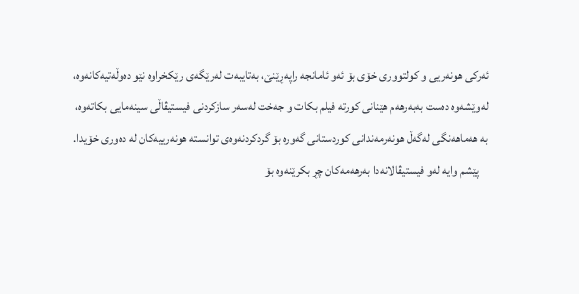ئه‌ركی هونه‌ریی و كولتووری خۆی بۆ ئه‌و ئامانجه‌ راپه‌ڕێنێ‌، به‌تایبه‌ت له‌رێگه‌ی رێكخراوه‌ نێو ده‌وڵه‌تیه‌كانه‌وه‌، له‌وێشه‌وه‌ ده‌ست به‌به‌رهه‌م هێنانی كورته‌ فیلم بكات و جه‌خت له‌سه‌ر سازكردنی فیستیڤاڵی سینه‌مایی بكاته‌وه‌، به‌ هه‌ماهه‌نگی له‌گه‌ڵ هونه‌رمه‌ندانی كوردستانی گه‌وره‌ بۆ گردكردنه‌وه‌ی توانسته‌ هونه‌رییه‌كان له‌ ده‌وری خۆیدا.
    پێشم وایه‌ له‌و فیستیڤالانه‌دا به‌رهه‌مه‌كان چڕ بكرێنه‌وه‌ بۆ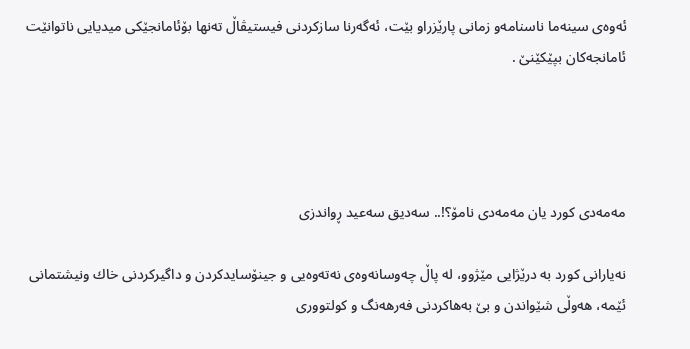ئه‌وه‌ی سینه‌ما ناسنامه‌و زمانی پارێزراو بێت، ئه‌گه‌رنا سازكردنی فیستیڤاڵ ته‌نها بۆئامانجێكی میدیایی ناتوانێت ئامانجه‌كان بپێكێنێ‌ .




مه‌مه‌دی كورد یان مه‌مه‌دی نامۆ؟!.. سه‌دیق سه‌عید ڕواندزی

نه‌یارانی كورد به‌ درێژایی مێژوو، له‌ پاڵ چه‌وسانه‌وه‌ی نه‌ته‌وه‌یی و جینۆسایدكردن و داگیركردنی خاك ونیشتمانی ئێمه‌، هه‌وڵی شێواندن و بێ به‌هاكردنی فه‌رهه‌نگ و كولتووری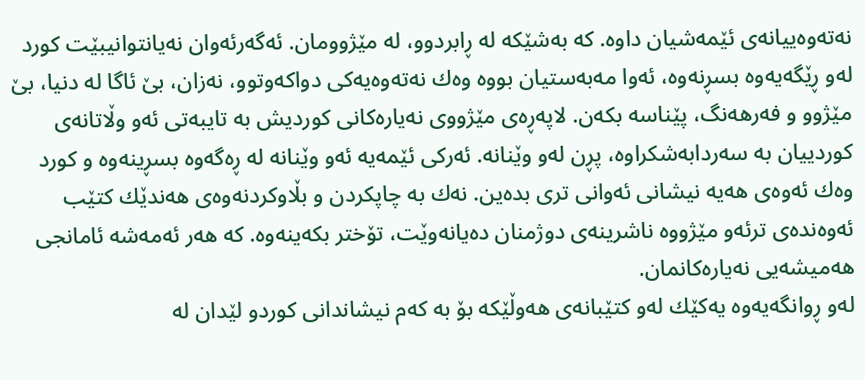نه‌ته‌وه‌ییانه‌ی ئێمه‌شیان داوه‌. كه‌ به‌شێكه‌ له‌ ڕابردوو، له‌ مێژوومان. ئه‌گه‌رئه‌وان نه‌یانتوانیبێت كورد له‌و ڕێگه‌یه‌وه‌ بسڕنه‌وه‌، ئه‌وا مه‌به‌ستیان بووه‌ وه‌ك نه‌ته‌وه‌یه‌كی دواكه‌وتوو، نه‌زان، بێ ئاگا له‌ دنیا، بێ مێژوو و فه‌رهه‌نگ، پێناسه‌ بكه‌ن. لاپه‌ڕه‌ی مێژووی نه‌یاره‌كانی كوردیش به‌ تایبه‌تی ئه‌و وڵاتانه‌ی كوردییان به‌ سه‌ردابه‌شكراوه‌، پڕن له‌و وێنانه‌. ئه‌ركی ئێمه‌یه‌ ئه‌و وێنانه‌ له‌ ڕه‌گه‌وه‌ بسڕینه‌وه‌ و كورد وه‌ك ئه‌وه‌ی هه‌یه‌ نیشانی ئه‌وانی تری بده‌ین. نه‌ك به‌ چاپكردن و بڵاوكردنه‌وه‌ی هه‌ندێك كتێب ئه‌وه‌نده‌ی ترئه‌و مێژووه‌ ناشرینه‌ی دوژمنان ده‌یانه‌وێت، تۆختر بكه‌ینه‌وه‌. كه‌ هه‌ر ئه‌مه‌شه‌ ئامانجی هه‌میشه‌یی نه‌یاره‌كانمان.
له‌و ڕوانگه‌یه‌وه‌ یه‌كێك له‌و كتێبانه‌ی هه‌وڵێكه‌ بۆ به‌ كه‌م نیشاندانی كوردو لێدان له‌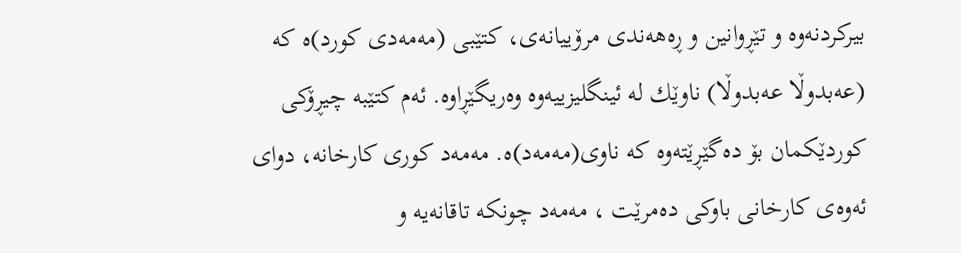بیركردنه‌وه‌ و تێڕوانین و ڕه‌هه‌ندی مرۆییانه‌ی، كتێبی (مه‌مه‌دی كورد)ه‌ كه‌ (عه‌بدوڵا عه‌بدوڵا) ناوێك له‌ ئینگلیزییه‌وه‌ وه‌ریگێڕاوه‌. ئه‌م كتێبه‌ چیڕۆكی كوردێكمان بۆ ده‌گێڕێته‌وه‌ كه‌ ناوی(مه‌مه‌د)ه‌. مه‌مه‌د كوری كارخانه‌، دوای ئه‌وه‌ی كارخانی باوكی ده‌مرێت ، مه‌مه‌د چونكه‌ تاقانه‌یه‌ و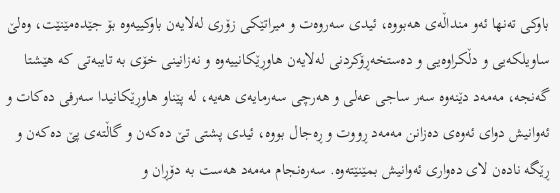باوكی ته‌نها ئه‌و منداڵه‌ی هه‌بووه‌، ئیدی سه‌روه‌ت و میراتێكی زۆری له‌لایه‌ن باوكییه‌وه‌ بۆ جێده‌مێنێت، وه‌لێ ساویلكه‌یی و دڵكراوه‌یی و ده‌ستخه‌ڕۆكردنی له‌لایه‌ن هاوڕێكانییه‌وه‌ و نه‌زانینی خۆی به‌ تایبه‌تی كه‌ هێشتا گه‌نجه‌، مه‌مه‌د دێنه‌وه‌ سه‌ر ساجی عه‌لی و هه‌رچی سه‌رمایه‌ی هه‌یه‌، له‌ پێناو هاوڕێكانیدا سه‌رفی ده‌كات و ئه‌وانیش دوای ئه‌وه‌ی ده‌زانن مه‌مه‌د ڕووت و ڕه‌جال بووه‌، ئیدی پشتی تێ ده‌كه‌ن و گاڵته‌ی پێ ده‌كه‌ن و ڕێگه‌ ناده‌ن لای ده‌واری ئه‌وانیش بمێنێته‌وه‌. سه‌ره‌نجام مه‌مه‌د هه‌ست به‌ دۆڕان و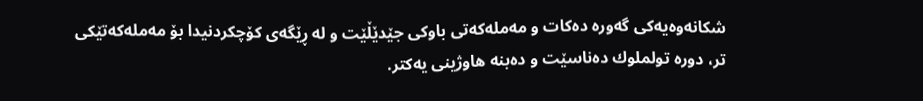شكانه‌وه‌یه‌كی گه‌وره‌ ده‌كات و مه‌مله‌كه‌تی باوكی جێدێڵێت و له‌ ڕێگه‌ی كۆچكردنیدا بۆ مه‌مله‌كه‌تێكی تر، دوره‌ تولملوك ده‌ناسێت و ده‌بنه‌ هاوژینی یه‌كتر.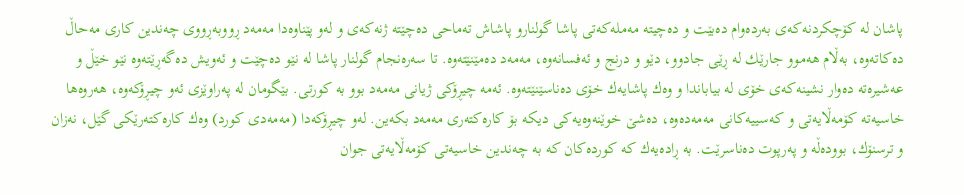پاشان له‌ كۆچكردنه‌كه‌ی به‌رده‌وام ده‌بێت و ده‌چیته‌ مه‌مله‌كه‌تی پاشا گولنارو پاشاش ته‌ماحی ده‌چێته‌ ژنه‌كه‌ی و له‌و پێناوه‌دا مه‌مه‌د ڕووبه‌ڕووی چه‌ندین كاری مه‌حاڵ ده‌كاته‌وه‌، به‌ڵام هه‌موو جارێك له‌ ڕێی جادوو، دێو و درنج و ئه‌فسانه‌وه‌، مه‌مه‌د ده‌مێنێته‌وه‌. تا سه‌ره‌نجام گولنار پاشا له‌ نێو ده‌چێت و ئه‌ویش ده‌گه‌ڕێته‌وه‌ نێو خێڵ و عه‌شیره‌ته‌ ده‌وار نشینه‌كه‌ی خۆی له‌ بیاباندا و وه‌ك پاشایه‌ك خۆی ده‌ناسێنێته‌وه‌. ئه‌مه‌ چیڕۆكی ژیانی مه‌مه‌د بوو به‌ كورتی. بێگومان له‌ په‌راوێزی ئه‌و چیڕۆكه‌وه‌، هه‌روه‌ها خاسیه‌ته‌ كۆمه‌ڵایه‌تی و كه‌سییه‌كانی مه‌مه‌ده‌وه‌، ده‌شێ خوێنه‌وه‌یه‌كی دیكه‌ بۆ كاره‌كته‌ری مه‌مه‌د بكه‌ین. له‌و چیڕۆكه‌دا (مه‌مه‌دی كورد) وه‌ك كاره‌كته‌رێكی گێل، نه‌زان و ترسنۆك، بووده‌ڵه‌ و په‌رپوت ده‌ناسرێت. به‌ ڕاده‌یه‌ك كه‌ كورده‌كان كه‌ به‌ چه‌ندین خاسیه‌تی كۆمه‌ڵایه‌تی جوان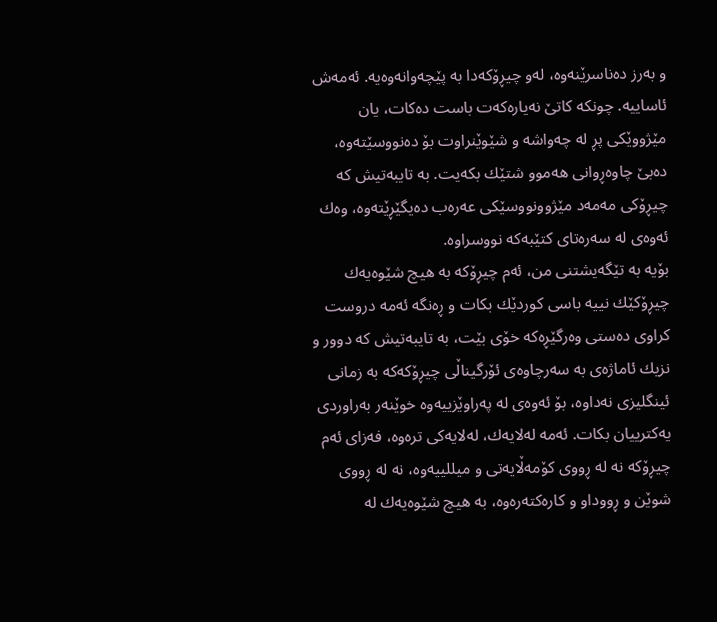و به‌رز ده‌ناسرێنه‌وه‌، له‌و چیڕۆكه‌دا به‌ پێچه‌وانه‌وه‌یه‌. ئه‌مه‌ش ئاساییه‌. چونكه‌ كاتێ نه‌یاره‌كه‌ت باست ده‌كات، یان مێژووێكی پڕ له‌ چه‌واشه‌ و شێوێنراوت بۆ ده‌نووسێته‌وه‌، ده‌بێ چاوه‌ڕوانی هه‌موو شتێك بكه‌یت. به‌ تایبه‌تیش كه‌ چیڕۆكی مه‌مه‌د مێژوونووسێكی عه‌ره‌ب ده‌یگێڕێته‌وه‌، وه‌ك ئه‌وه‌ی له‌ سه‌ره‌تای كتێبه‌كه‌ نووسراوه‌.
بۆیه‌ به‌ تێگه‌یشتنی من، ئه‌م چیڕۆكه‌ به‌ هیچ شێوه‌یه‌ك چیڕۆكێك نییه‌ باسی كوردێك بكات و ڕه‌نگه‌ ئه‌مه‌ دروست كراوی ده‌ستی وه‌رگێڕه‌كه‌ خۆی بێت، به‌ تایبه‌تیش كه‌ دوور و نزیك ئاماژه‌ی به‌ سه‌رچاوه‌ی ئۆرگیناڵی چیڕۆكه‌كه‌ به‌ زمانی ئینگلیزی نه‌داوه‌، بۆ ئه‌وه‌ی له‌ په‌راوێزییه‌وه‌ خوێنه‌ر به‌راوردی یه‌كترییان بكات. ئه‌مه‌ له‌لایه‌ك، له‌لایه‌كی تره‌وه‌، فه‌زای ئه‌م چیڕۆكه‌ نه‌ له‌ ڕووی كۆمه‌ڵایه‌تی و میللییه‌وه‌، نه‌ له‌ ڕووی شوێن و ڕووداو و كاره‌كته‌ره‌وه‌، به‌ هیچ شێوه‌یه‌ك له‌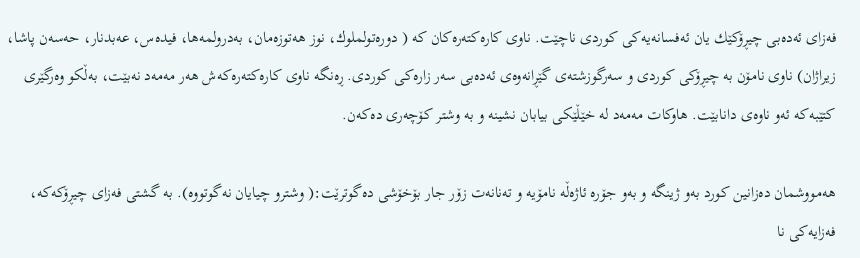فه‌زای ئه‌ده‌بی چیڕۆكێك یان ئه‌فسانه‌یه‌كی كوردی ناچێت. ناوی كاره‌كته‌ره‌كان كه‌ ( دوره‌تولملوك، نوز هه‌توزه‌مان، به‌درولمه‌ها، فیده‌س، عه‌بدنار، حه‌سه‌ن پاشا، زیراژان) ناوی نامۆن به‌ چیڕۆكی كوردی و سه‌رگوزشته‌ی گێڕانه‌وه‌ی ئه‌ده‌بی سه‌ر زاره‌كی كوردی. ڕه‌نگه‌ ناوی كاره‌كته‌ره‌كه‌ش هه‌ر مه‌مه‌د نه‌بێت، به‌ڵكو وه‌رگێری كتێبه‌كه‌ ئه‌و ناوه‌ی دانابێت. هاوكات مه‌مه‌د له‌ خێڵێكی بیابان نشینه‌ و به‌ وشتر كۆچه‌ری ده‌كه‌ن.

هه‌مووشمان ده‌زانین كورد به‌و ژینگه‌ و به‌و جۆره‌ ئاژه‌ڵه‌ نامۆیه‌ و ته‌نانه‌ت زۆر جار بۆخۆشی ده‌گوترێت:( وشترو چیایان نه‌گوتووه‌). به‌ گشتی فه‌زای چیڕۆكه‌كه‌، فه‌زایه‌كی نا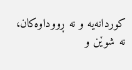كوردانه‌یه‌ و نه‌ ڕووداوه‌كان، نه‌ شوێن و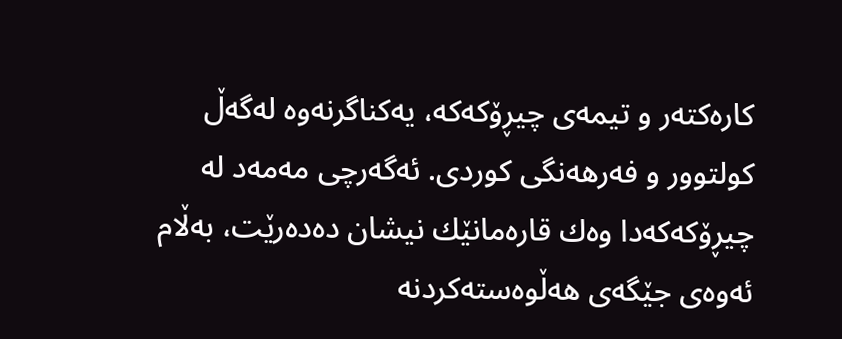كاره‌كته‌ر و تیمه‌ی چیڕۆكه‌كه‌، یه‌كناگرنه‌وه‌ له‌گه‌ڵ كولتوور و فه‌رهه‌نگی كوردی. ئه‌گه‌رچی مه‌مه‌د له‌ چیڕۆكه‌كه‌دا وه‌ك قاره‌مانێك نیشان ده‌ده‌رێت، به‌ڵام ئه‌وه‌ی جێگه‌ی هه‌ڵوه‌سته‌كردنه‌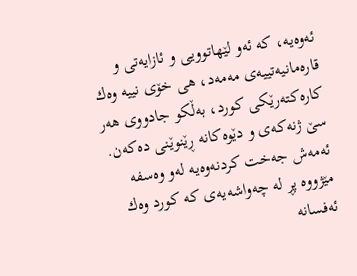ئه‌وه‌یه‌، كه‌ ئه‌و لێهاتوویی و ئازایه‌تی و قاره‌مانیه‌تییه‌ی مه‌مه‌د، هی خۆی نییه‌ وه‌ك كاره‌كته‌رێكی كورد، به‌ڵكو جادووی هه‌ر سێ ژنه‌كه‌ی و دێوه‌كانه‌ ڕێنوێنی ده‌كه‌ن. ئه‌مه‌ش جه‌خت كردنه‌وه‌یه‌ له‌و وه‌سفه‌ مێژووه‌ پڕ له‌ چه‌واشه‌یه‌ی كه‌ كورد وه‌ك ئه‌فسانه‌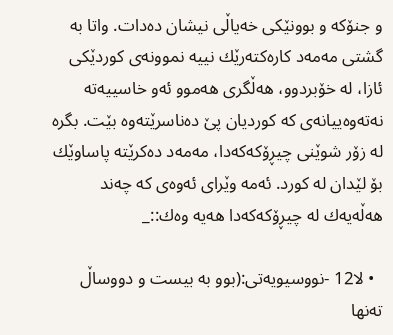و جنۆكه‌ و بوونێكی خه‌یاڵی نیشان ده‌دات. واتا به‌ گشتی مه‌مه‌د كاره‌كته‌رێك نییه‌ نموونه‌ی كوردێكی ئازا، له‌ خۆبردوو، هه‌ڵگری هه‌موو ئه‌و خاسییه‌ته‌ نه‌ته‌وه‌ییانه‌ی كه‌ كوردیان پێ ده‌ناسرێته‌وه‌ بێت. بگره‌ له‌ زۆر شوێنی چیڕۆكه‌كه‌دا، مه‌مه‌د ده‌كرێته‌ پاساوێك بۆ لێدان له‌ كورد. ئه‌مه‌ وێرای ئه‌وه‌ی كه‌ چه‌ند هه‌ڵه‌یه‌ك له‌ چیڕۆكه‌كه‌دا هه‌یه‌ وه‌ك::_

  • لا12 -نووسیویه‌تی:(بوو به‌ بیست و دووساڵ ته‌نها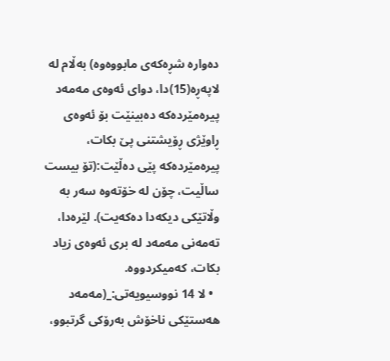ده‌واره‌ شڕه‌كه‌ی مابووه‌وه‌) به‌ڵام له‌ لاپه‌ڕه‌(15)دا، دوای ئه‌وه‌ی مه‌مه‌د پیره‌مێرده‌كه‌ ده‌بینێت بۆ ئه‌وه‌ی ڕاوێژی ڕۆیشتنی پێ بكات، پیره‌مێرده‌كه‌ پێی ده‌ڵێت:(تۆ بیست ساڵیت، چۆن له‌ خۆته‌وه‌ سه‌ر به‌ وڵاتێكی دیكه‌دا ده‌كه‌یت). لێره‌دا، ته‌مه‌نی مه‌مه‌د له‌ بری ئه‌وه‌ی زیاد بكات، كه‌میكردووه‌.
  • لا 14 نووسیویه‌تی:_(مه‌مه‌د هه‌ستێكی ناخۆش به‌رۆكی گرتبوو،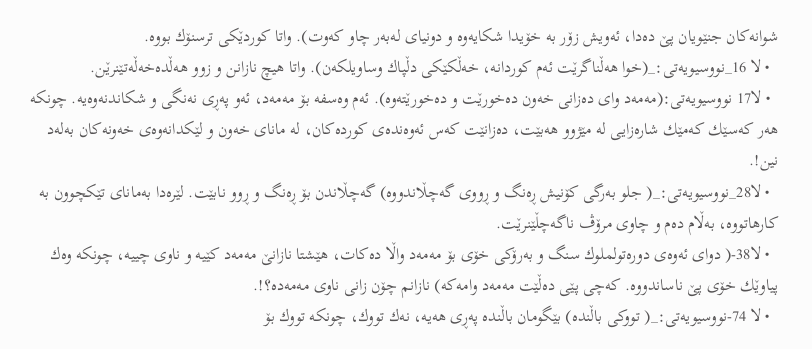شوانه‌كان جنێویان پێ ده‌دا، ئه‌ویش زۆر به‌ خۆیدا شكایه‌وه‌ و دونیای له‌به‌ر چاو كه‌وت). واتا كوردێكی ترسنۆك بووه‌.
  • لا 16_نووسیویه‌تی:_(خوا هه‌ڵناگرێت ئه‌م كوردانه‌، خه‌ڵكێكی دڵپاك وساویلكه‌ن). واتا هیچ نازانن و زوو هه‌ڵده‌خه‌ڵه‌تێنرێن.
  • لا17 نووسیویه‌تی:(مه‌مه‌د وای ده‌زانی خه‌ون ده‌خورێت و ده‌خورێته‌وه‌). ئه‌م وه‌سفه‌ بۆ مه‌مه‌د، ئه‌و په‌ڕی نه‌نگی و شكاندنه‌وه‌یه‌. چونكه‌ هه‌ر كه‌سێك كه‌مێك شاره‌زایی له‌ مێژوو هه‌بێت، ده‌زانێت كه‌س ئه‌وه‌نده‌ی كورده‌كان، له‌ مانای خه‌ون و لێكدانه‌وه‌ی خه‌ونه‌كان به‌له‌د نین!.
  • لا28_نووسیویه‌تی:_( جلو به‌رگی كۆنیش ڕه‌نگ و ڕووی گه‌چڵاندووه‌) گه‌چڵاندن بۆ ڕه‌نگ و ڕوو نابێت. لێره‌دا به‌مانای تێكچوون به‌ كارهاتووه‌، به‌ڵام ده‌م و چاوی مرۆڤ ناگه‌چڵێنرێت.
  • لا38-( دوای ئه‌وه‌ی دوره‌تولملوك سنگ و به‌رۆكی خۆی بۆ مه‌مه‌د واڵا ده‌كات، هێشتا نازانێ مه‌مه‌د كێیه‌ و ناوی چییه‌، چونكه‌ وه‌ك پیاوێك خۆی پێ ناساندووه‌. كه‌چی پێی ده‌ڵێت مه‌مه‌د وامه‌كه‌) نازانم چۆن زانی ناوی مه‌مه‌ده‌؟!.
  • لا 74-نووسیویه‌تی:_( تووكی باڵنده‌) بێگومان باڵنده‌ په‌ڕی هه‌یه‌، نه‌ك تووك، چونكه‌ تووك بۆ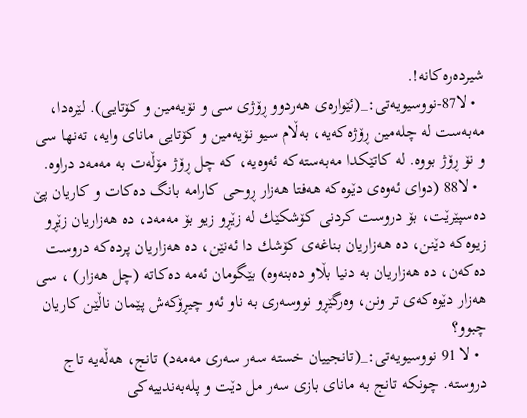شیرده‌ره‌كانه‌!.
  • لا87-نووسیویه‌تی:_(ئێواره‌ی هه‌ردوو ڕۆژی سی و نۆیه‌مین و كۆتایی). لێره‌دا، مه‌به‌ست له‌ چله‌مین ڕۆژه‌كه‌یه‌، به‌ڵام سیو نۆیه‌مین و كۆتایی مانای وایه‌، ته‌نها سی و نۆ ڕۆژ بووه‌. له‌ كاتێكدا مه‌به‌سته‌كه‌ ئه‌وه‌یه‌، كه‌ چل ڕۆژ مۆڵه‌ت به‌ مه‌مه‌د دراوه‌.
  • لا88 (دوای ئه‌وه‌ی دێوه‌كه‌ هه‌فتا هه‌زار ڕوحی كارامه‌ بانگ ده‌كات و كاریان پێ ده‌سپێرێت، بۆ دروست كردنی كۆشكێك له‌ زێڕو زیو بۆ مه‌مه‌د، ده‌ هه‌زاریان زێڕو زیوه‌كه‌ دێنن، ده‌ هه‌زاریان بناغه‌ی كۆشك دا ئه‌نێن، ده‌ هه‌زاریان پرده‌كه‌ دروست ده‌كه‌ن، ده‌ هه‌زاریان به‌ دنیا بڵاو ده‌بنه‌وه‌) بێگومان ئه‌مه‌ ده‌كاته‌ (چل هه‌زار) ، سی هه‌زار دێوه‌كه‌ی تر ونن، وه‌رگێڕو نووسه‌ری به‌ ناو ئه‌و چیڕۆكه‌ش پێمان ناڵێن كاریان چبوو؟
  • لا 91 نووسیویه‌تی:_(تانجییان خسته‌ سه‌ر سه‌ری مه‌مه‌د) تانج، هه‌ڵه‌یه‌ تاج دروسته‌. چونكه‌ تانج به‌ مانای بازی سه‌ر مل دێت و پله‌به‌ندییه‌كی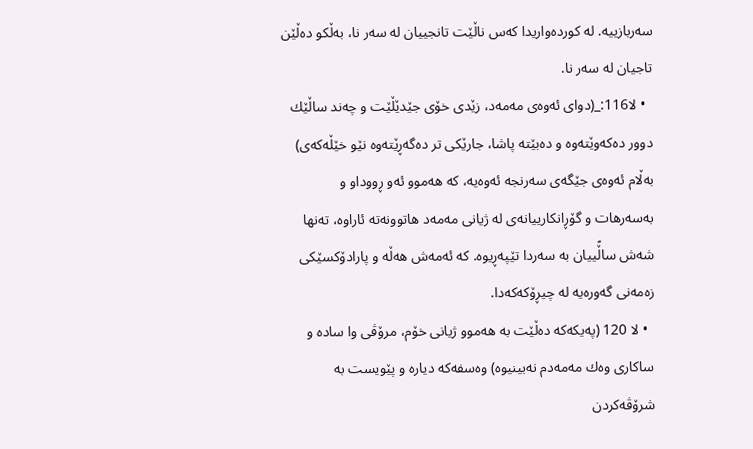سه‌ربازییه‌. له‌ كورده‌واریدا كه‌س ناڵێت تانجییان له‌ سه‌ر نا، به‌ڵكو ده‌ڵێن تاجیان له‌ سه‌ر نا.
  • لا116:_(دوای ئه‌وه‌ی مه‌مه‌د، زێدی خۆی جێدێڵێت و چه‌ند ساڵێك دوور ده‌كه‌وێته‌وه‌ و ده‌بێته‌ پاشا، جارێكی تر ده‌گه‌ڕێته‌وه‌ نێو خێڵه‌كه‌ی) به‌ڵام ئه‌وه‌ی جێگه‌ی سه‌رنجه‌ ئه‌وه‌یه‌، كه‌ هه‌موو ئه‌و ڕووداو و به‌سه‌رهات و گۆڕانكارییانه‌ی له‌ ژیانی مه‌مه‌د هاتوونه‌ته‌ ئاراوه‌، ته‌نها شه‌ش ساڵًییان به‌ سه‌ردا تێپه‌ڕیوه‌. كه‌ ئه‌مه‌ش هه‌ڵه‌ و پارادۆكسێكی زه‌مه‌نی گه‌وره‌یه‌ له‌ چیڕۆكه‌كه‌دا.
  • لا 120 (په‌یكه‌كه‌ ده‌ڵێت به‌ هه‌موو ژیانی خۆم، مرۆڤی وا ساده‌ و ساكاری وه‌ك مه‌مه‌دم نه‌بینیوه‌) وه‌سفه‌كه‌ دیاره‌ و پێویست به‌ شرۆڤه‌كردن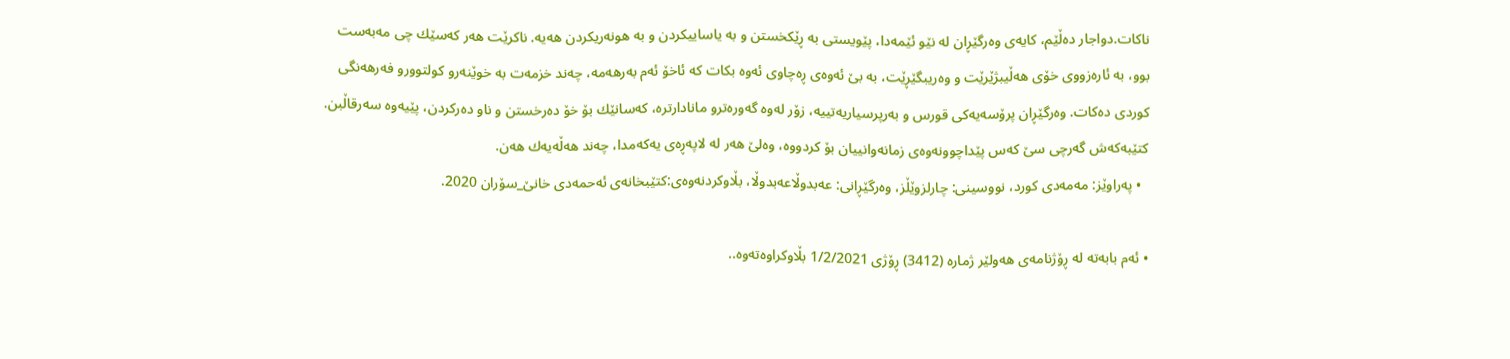ناكات.دواجار ده‌ڵێم، كایه‌ی وه‌رگێڕان له‌ نێو ئێمه‌دا، پێویستی به‌ ڕێكخستن و به‌ یاساییكردن و به‌ هونه‌ریكردن هه‌یه‌. ناكرێت هه‌ر كه‌سێك چی مه‌به‌ست بوو، به‌ ئاره‌زووی خۆی هه‌ڵیبژێرێت و وه‌ریبگێڕێت، به‌ بێ ئه‌وه‌ی ڕه‌چاوی ئه‌وه‌ بكات كه‌ ئاخۆ ئه‌م به‌رهه‌مه‌، چه‌ند خزمه‌ت به‌ خوێنه‌رو كولتوورو فه‌رهه‌نگی كوردی ده‌كات. وه‌رگێڕان پرۆسه‌یه‌كی قورس و به‌رپرسیاریه‌تییه‌، زۆر له‌وه‌ گه‌وره‌ترو مانادارتره‌، كه‌سانێك بۆ خۆ ده‌رخستن و ناو ده‌ركردن، پێیه‌وه‌ سه‌رقاڵبن. كتێبه‌كه‌ش گه‌رچی سێ كه‌س پێداچوونه‌وه‌ی زمانه‌وانییان بۆ كردووه‌، وه‌لێ هه‌ر له‌ لاپه‌ڕه‌ی یه‌كه‌مدا، چه‌ند هه‌ڵه‌یه‌ك هه‌ن.
  • په‌راوێز: مه‌مه‌دی كورد، نووسینی: چارلزوێڵز، وه‌رگێڕانی: عه‌بدوڵاعه‌بدوڵا، بڵاوكردنه‌وه‌ی:كتێبخانه‌ی ئه‌حمه‌دی خانێ_سۆران 2020.

• ئه‌م بابه‌ته‌ له‌ ڕۆژنامه‌ی هه‌ولێر ژماره‌ (3412) ڕۆژی 1/2/2021 بڵاوكراوه‌ته‌وه‌..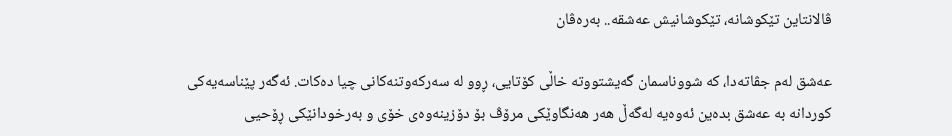ڤالانتاین تێکوشانە، تێکوشانیش عەشقە.. بەرەڤان

عەشق لەم جڤاتەدا، کە شووناسمان گەیشتووتە خاڵی کۆتایی، ڕوو لە سەرکەوتنەکانی چیا دەکات. ئەگەر پێناسەیەکی کوردانە بە عەشق بدەین ئەوەیە لەگەڵ هەر هەنگاوێکی مرۆڤ بۆ دۆزینەوەی خۆی و بەرخودانێکی ڕۆحیی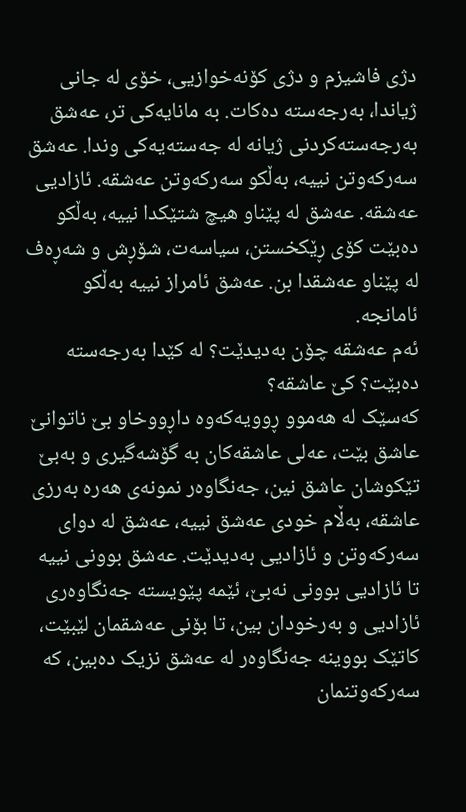دژی فاشیزم و دژی کۆنەخوازیی، خۆی لە جانی ژیاندا، بەرجەستە دەکات. بە مانایەکی تر، عەشق بەرجەستەکردنی ژیانە لە جەستەیەکی وندا. عەشق سەرکەوتن نییە، بەڵکو سەرکەوتن عەشقە. ئازادیی عەشقە. عەشق لە پێناو هیچ شتێکدا نییە، بەڵکو دەبێت کۆی ڕێکخستن، سیاسەت، شۆڕش و شەڕەف لە پێناو عەشقدا بن. عەشق ئامراز نییە بەڵکو ئامانجە.
ئەم عەشقە چۆن بەدیدێت؟ لە کێدا بەرجەستە دەبێت؟ کێ عاشقە؟
کەسێک لە هەموو ڕوویەکەوە داڕووخاو بێ ناتوانێ عاشق بێت، عەلی عاشقەکان بە گۆشەگیری و بەبێ تێکوشان عاشق نین، جەنگاوەر نمونەی هەرە بەرزی عاشقە، بەڵام خودی عەشق نییە، عەشق لە دوای سەرکەوتن و ئازادیی بەدیدێت. عەشق بوونی نییە تا ئازادیی بوونی نەبێ، ئێمە پێویستە جەنگاوەری ئازادیی و بەرخودان بین، تا بۆنی عەشقمان لێبێت، کاتێک بووینە جەنگاوەر لە عەشق نزیک دەبین، کە سەرکەوتنمان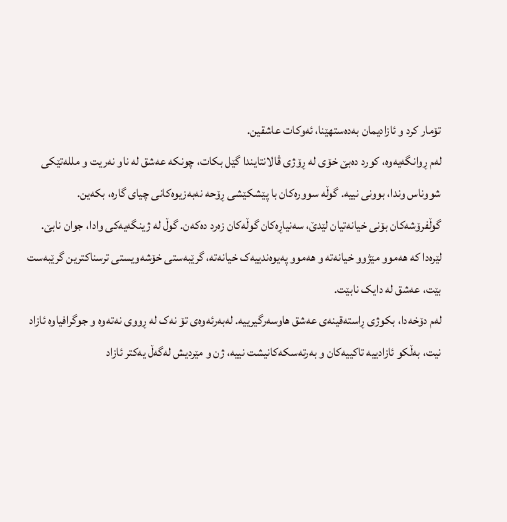تۆمار کرد و ئازادیمان بەدەستهێنا، ئەوکات عاشقین.
لەم ڕوانگەیەوە، کورد دەبێ خۆی لە ڕۆژی ڤالانتایندا گێل بکات، چونکە عەشق لە ناو نەریت و مللەتێکی شووناس وندا، بوونی نییە. گوڵە سوورەکان با پێشکێشی ڕۆحە نەبەزیوەکانی چیای گارە، بکەین.
گوڵفرۆشەکان بۆنی خیانەتیان لێدێ، سەنیاڕەکان گوڵەکان زەرد دەکەن. گوڵ لە ژینگەیەکی وادا، جوان نابێ. لێرەدا کە هەموو مێژوو خیانەتە و هەموو پەیوەندییەک خیانەتە، گرێبەستی خۆشەویستی ترسناکترین گرێبەست بێت، عەشق لە دایک نابێت.
لەم دۆخەدا، بکوژی ڕاستەقینەی عەشق هاوسەرگیرییە. لەبەرئەوەی تۆ نەک لە ڕووی نەتەوە و جوگرافیاوە ئازاد نیت، بەڵکو ئازادییە تاکییەکان و بەرتەسکەکانیشت نییە، ژن و مێردیش لەگەڵ یەکتر ئازاد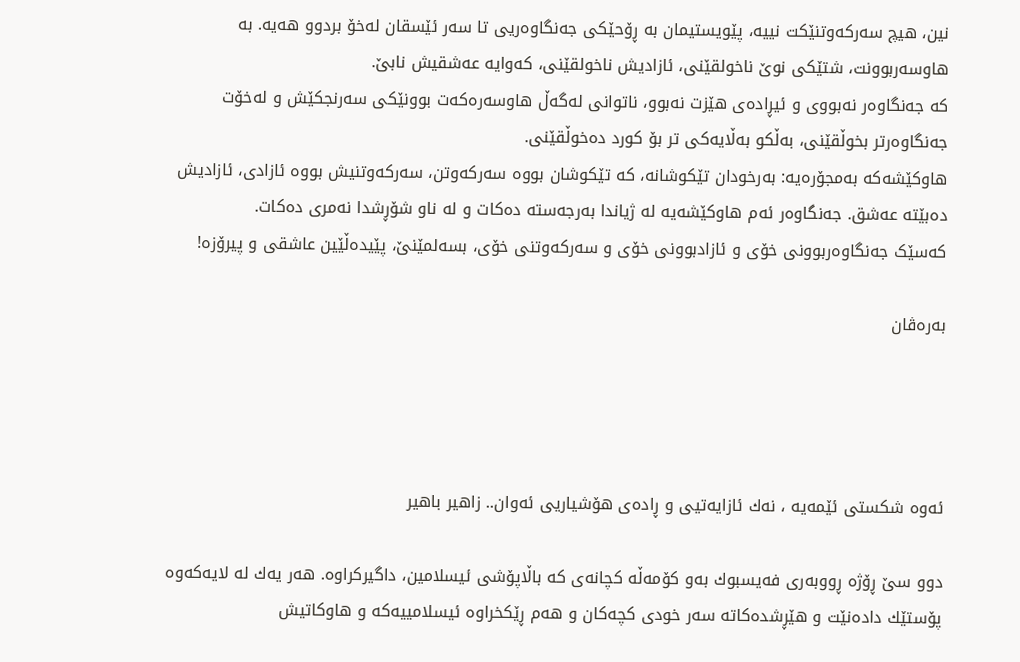نین، هیچ سەرکەوتنێکت نییە، پێویستیمان بە ڕۆحێکی جەنگاوەریی تا سەر ئێسقان لەخۆ بردوو هەیە. بە هاوسەربوونت، شتێکی نوێ ناخولقێنی، ئازادیش ناخولقێنی، کەوایە عەشقیش نابێ.
کە جەنگاوەر نەبووی و ئیڕادەی هێزت نەبوو، ناتوانی لەگەڵ هاوسەرەکەت بوونێکی سەرنجکێش و لەخۆت جەنگاوەرتر بخوڵقێنی، بەڵکو بەڵایەکی تر بۆ کورد دەخوڵقێنی.
هاوکێشەکە بەمجۆرەیە: بەرخودان تێکوشانە، کە تێکوشان بووە سەرکەوتن، سەرکەوتنیش بووە ئازادی، ئازادیش دەبێتە عەشق. جەنگاوەر ئەم هاوکێشەیە لە ژیاندا بەرجەستە دەکات و لە ناو شۆڕشدا نەمری دەکات.
کەسێک جەنگاوەربوونی خۆی و ئازادبوونی خۆی و سەرکەوتنی خۆی، بسەلمێنێ، پێیدەڵێین عاشقی و پیرۆزە!

بەرەڤان




ئەوە شکستی ئێمەیە ، نەك ئازایەتیی و ڕادەی هۆشیاریی ئەوان.. زاهیر باهیر

دوو سێ ڕۆژە ڕووبەری فەیسبوك بەو کۆمەڵە کچانەی کە باڵاپۆشی ئیسلامین، داگیرکراوە. هەر یەك لە لایەکەوە پۆستێك دادەنێت و هێڕشدەکاتە سەر خودی کچەکان و هەم ڕێکخراوە ئیسلامییەکە و هاوکاتیش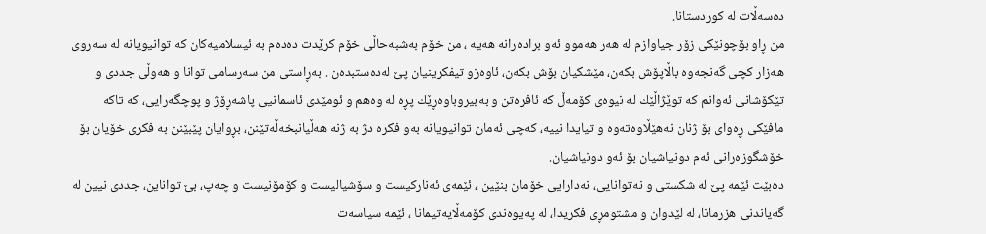دەسەڵات لە کوردستانا.
من ڕاو بۆچونێکی زۆر جیاوازم لە هەر هەموو ئەو برادەرانە هەیە ، من خۆم بەشبەحاڵی خۆم کرێدت دەدەم بە ئیسلامیەکان کە توانیویانە لە سەروی هەزار کچی گەنجەوە باڵاپۆش بکەن، مێشکیان بۆش بکەن، ئاوەزو تیفکرینیان پێ لەدەستبدەن . بەڕاستی من سەرسامی توانا و هەوڵی جددی و تێکۆشانی ئەوانم کە توێژاڵێك لە نیوەی کۆمەڵ کە ئافرەتن و بەبیروباوەڕێك پڕە لە وەهم و ئومێدی ئاسمانیی پاشەڕۆژ و پوچگەرایی، کە تاکە مافێکی ڕەوای بۆ ژنان نەهێڵاوەتەوە و تیایدا نییە، کەچی ئەمان توانیویانە بەو فکرە دژ بە ژنە هەڵیانبخەڵەتێنن، بڕوایان پێبێنن بە فکری خۆیان بۆ خۆشگوزەرانی ئەم دونیاشیان بۆ ئەو دونیاشیان.
دەبێت ئێمە پێ لە شکستی و نەتوانایی، نەدارایی خۆمان بنێین ، ئێمەی ئەنارکیست و سۆشیالیست و کۆمۆنیست و چەپ، بێ تواناین، جددی نیین لە گەیاندنی هزرمانا، لە لێدوان و مشتومڕی فکریدا، لە پەیوەندی کۆمەڵایەتیمانا ، ئێمە سیاسەت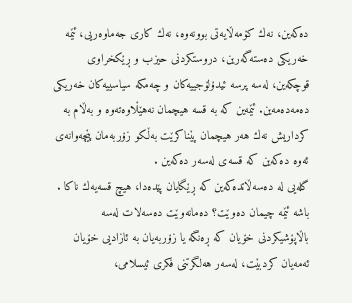دەکەین، نەك کۆمەڵایەتی بوونەوە، نەك کاری جەماوەریی، ئێمە خەریکی دەستەگەرین، دروستکردنی حیزب و ڕێکخراوی قوچکەین، لەسە پرسە ئیدۆلۆجییەکان و چەمکە سیاسییەکان خەریکی دەمەدەمەین. ئێمەین کە بە قسە هیچمان نەهێڵاوەتەوە و بەڵام بە کرداریش نەك هەر هیچمان پێناکرێت بەڵکو زۆربەمان پێچەوانەی ئەوە دەکەین کە قسەی لەسەر دەکەین .
گلەیی لە دەسەڵاتدەکەین کە ڕێگایان پێدەدا، هیچ قسەیەك ناکا . باشە ئێمە چیمان دەوێت؟ دەمانەوێت دەسەلات لەسە باڵاپۆشیکردنی خۆیان کە ڕەنگە یا زۆربەیان بە ئازادیی خۆیان ئەمەیان کردبێت، لەسەر هەلگرتنی فکری ئیسلامی،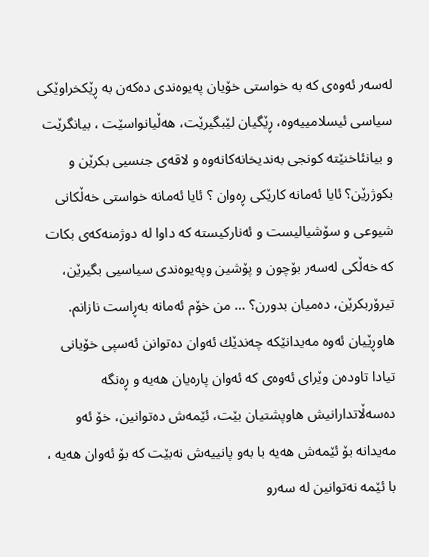لەسەر ئەوەی کە بە خواستی خۆیان پەیوەندی دەکەن بە ڕێکخراوێکی سیاسی ئیسلامییەوە، ڕێگیان لێبگیرێت، هەڵیانواسێت ، بیانگرێت و بیانئاخنێتە کونجی بەندیخانەکانەوە و لاقەی جنسیی بکرێن و بکوژرێن؟ ئایا ئەمانە کارێکی ڕەوان ؟ ئایا ئەمانە خواستی خەڵکانی شیوعی و سۆشیالیست و ئەنارکیستە کە داوا لە دوژمنەکەی بکات کە خەڵکی لەسەر بۆچون و پۆشین وپەیوەندی سیاسیی بگیرێن، تیرۆربکرێن، دەمیان بدورن؟ … من خۆم ئەمانە بەڕاست نازانم.
هاوڕێیان ئەوە مەیدانێکە چەندێك ئەوان دەتوانن ئەسپی خۆیانی تیادا تاودەن وێرای ئەوەی کە ئەوان پارەیان هەیە و ڕەنگە دەسەڵاتدارانیش هاوپشتیان بێت، ئێمەش دەتوانین، خۆ ئەو مەیدانە بۆ ئێمەش هەیە با بەو پانییەش نەبێت کە بۆ ئەوان هەیە ، با ئێمە نەتوانین لە سەرو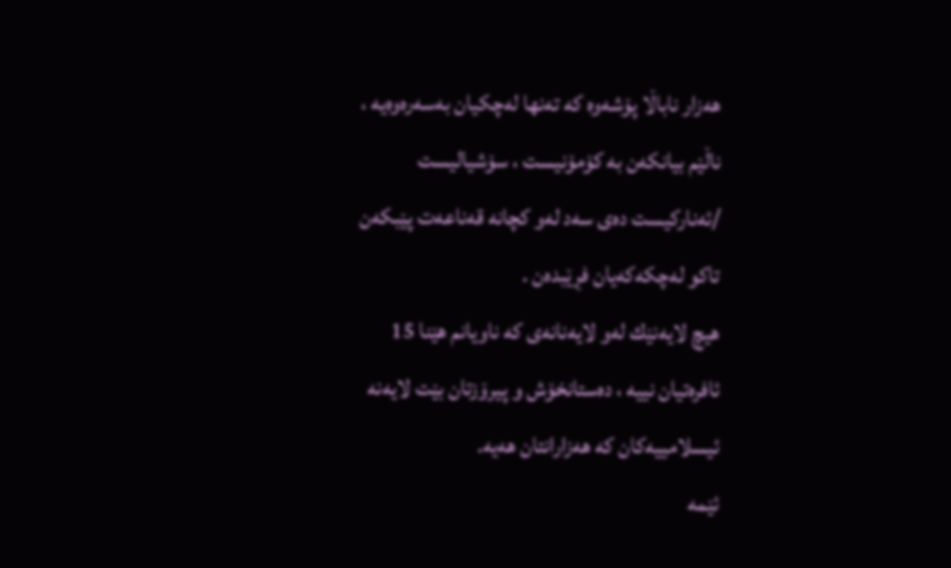هەزار ناباڵا پۆشەوە کە تەنها لەچکیان بەسەرەوەیە ، ناڵێم بیانکەن بە کۆمۆنیست ، سۆشیالیست /ئەنارکیست دەی سەد لەو کچانە قەناعەت پێبکەن تاکو لەچکەکەیان فڕێبدەن .
هیچ لایەنێك لەو لایەنانەی کە ناویانم هێنا 15 ئافرەتیان نییە ، دەستانخۆش و پیرۆزتان بێت لایەنە ئیسلامییەکان کە هەزارانتان هەیە.
ئێمە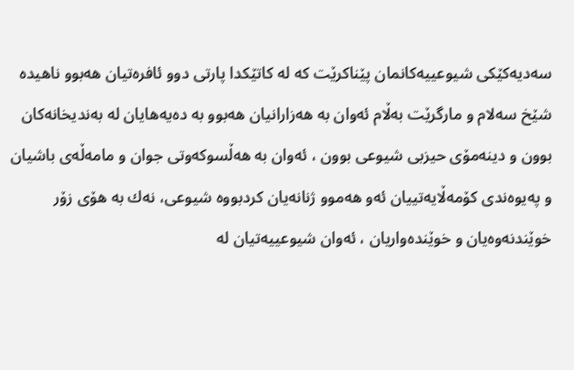سەدیەکێکی شیوعییەکانمان پێناکرێت کە لە کاتێکدا پارتی دوو ئافرەتیان هەبوو ناهیدە شێخ سەلام و مارگرێت بەڵام ئەوان بە هەزارانیان هەبوو بە دەیەهایان لە بەندیخانەکان بوون و دینەمۆی حیزبی شیوعی بوون ، ئەوان بە هەڵسوکەوتی جوان و مامەڵەی باشیان و پەیوەندی کۆمەڵایەتییان ئەو هەموو ژنانەیان کردبووە شیوعی، نەك بە هۆی زۆر خوێندنەوەیان و خوێندەواریان ، ئەوان شیوعییەتیان لە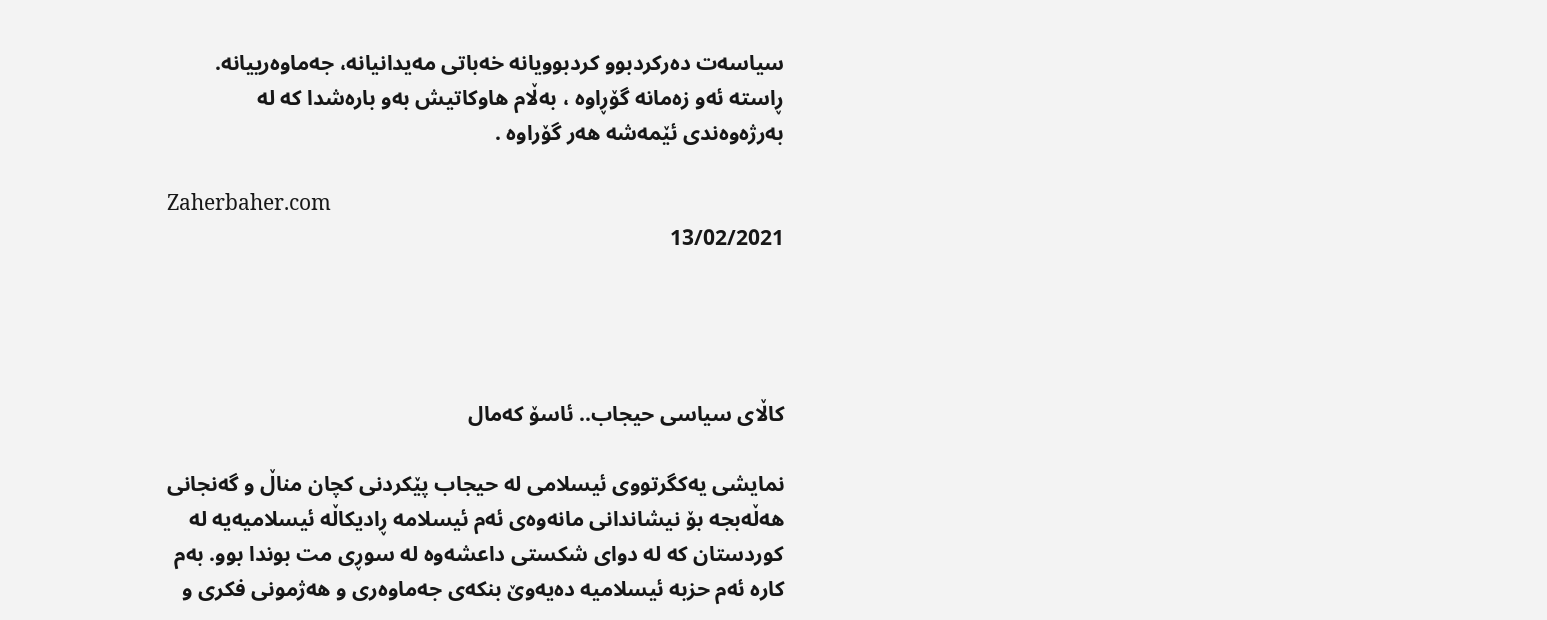سیاسەت دەرکردبوو کردبوویانە خەباتی مەیدانیانە، جەماوەرییانە. ڕاستە ئەو زەمانە گۆڕاوە ، بەڵام هاوکاتیش بەو بارەشدا کە لە بەرژەوەندی ئێمەشە هەر گۆراوە .

Zaherbaher.com
13/02/2021




کاڵای سیاسی حیجاب.. ئاسۆ کەمال

نمایشی یەکگرتووی ئیسلامی لە حیجاب پێکردنی کچان مناڵ و گەنجانی هەڵەبجە بۆ نیشاندانی مانەوەی ئەم ئیسلامە ڕادیکاڵە ئیسلامیەیە لە کوردستان کە لە دوای شكستی داعشەوە لە سوڕی مت بوندا بوو. بەم کارە ئەم حزبە ئیسلامیە دەیەوێ بنکەی جەماوەری و هەژمونی فکری و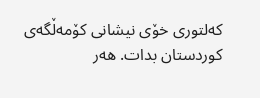کەلتوری خۆی نیشانی کۆمەڵگەی کوردستان بدات. هەر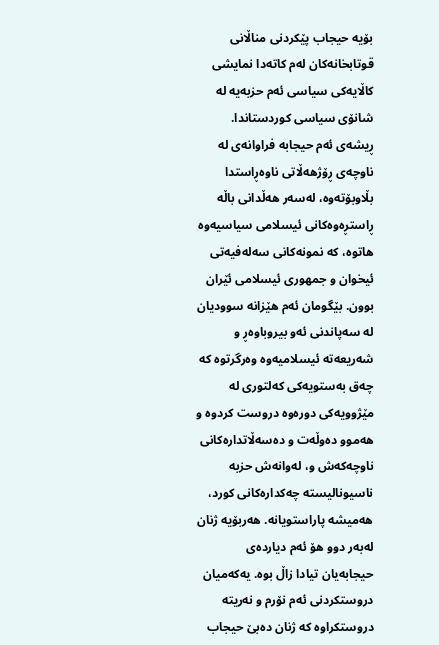بۆیە حیجاب پێکردنی مناڵانی قوتابخانەکان لەم کاتەدا نمایشی کاڵایەکی سیاسی ئەم حزبەیە لە شانۆی سیاسی کوردستاندا.
ڕیشەی ئەم حیجابە فراوانەی لە ناوچەی ڕۆژهەڵاتی ناوەڕاستدا بڵاوبۆتەوە، لەسەر هەڵدانی باڵە ڕاستڕەوەکانی ئیسلامی سیاسیەوە هاتوە، کە نمونەکانی سەلەفیەتی ئیخوان و جمهوری ئیسلامی ئێران بوون. بێگومان ئەم هێزانە سوودیان لە سەپاندنی ئەو بیروباوەڕ و شەریعەتە ئیسلامیەوە وەرگرتوە کە چەق بەستویەکی کەلتوری لە مێژوویەکی دورەوە دروست کردوە و هەموو دەوڵەت و دەسەڵاتدارەکانی ناوچەکەش و، لەوانەش حزبە ناسیونالیستە چەکدارەکانی کورد، هەمیشە پاراستویانە. هەربۆیە ژنان لەبەر دوو هۆ ئەم دیاردەی حیجابەیان تیادا زاڵ بوە. یەکەمیان دروستکردنی ئەم نۆرم و نەریتە دروستکراوە کە ژنان دەبێ حیجاب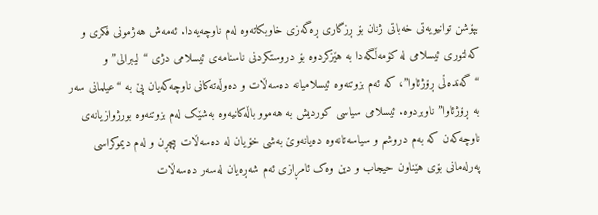بپۆشن توانیویەتی خەباتی ژنان بۆ ڕزگاری ڕەگەزی خاوبکاتەوە لەم ناوچەیەدا. ئەمەش هەژمونی فکری و کەلتوری ئیسلامی لە کۆمەڵگەدا بە هێزکردوە بۆ دروستکردنی ناسنامەی ئیسلامی دژی “لیبرالی” و “گەندەڵی ڕۆژئاوا”، کە ئەم بزوتنەوە ئیسلامیانە دەسەڵات و دەوڵەتەکانی ناوچەکەیان پێ بە “عیلمانی سەر بە ڕۆژئاوا” ناوبردوە. ئیسلامی سیاسی کوردیش بە هەموو باڵەکانیەوە بەشێک لەم بزوتنەوە بورژوازیانەی ناوچەکەن کە بەم دروشم و سیاسەتانەوە دەیانەوێ بەشی خۆیان لە دەسەڵات بپچڕن و لەم دیموکراسی پەرلەمانی بۆی هێناون حیجاب و دین وەک ئامڕازی ئەم شەڕەیان لەسەر دەسەڵات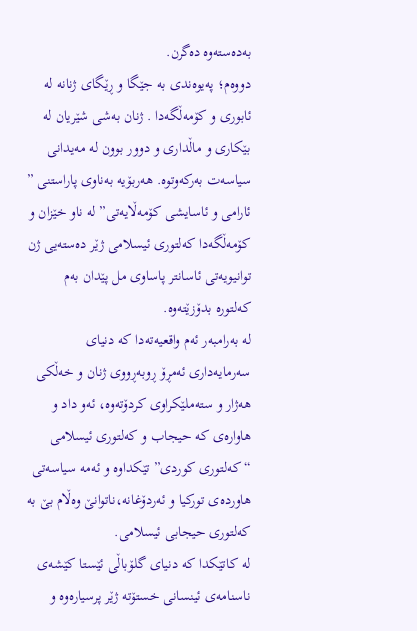بەدەستەوە دەگرن.
دووەم؛ پەیوەندی بە جێگا و ڕێگای ژنانە لە ئابوری و کۆمەڵگەدا . ژنان بەشی شێریان لە بێکاری و ماڵداری و دوور بوون لە مەیدانی سیاسەت بەرکەوتوە. هەربۆیە بەناوی پاراستنی ” ئارامی و ئاسایشی کۆمەڵایەتی” لە ناو خێزان و کۆمەڵگەدا کەلتوری ئیسلامی ژێر دەستەیی ژن توانیویەتی ئاسانتر پاساوی مل پێدان بەم کەلتورە بدۆزێتەوە.
لە بەرامبەر ئەم واقعیەتەدا کە دنیای سەرمایەداری ئەمڕۆ ڕوبەڕووی ژنان و خەڵکی هەژار و ستەملێکراوی کردۆتەوە، ئەو داد و هاوارەی کە حیجاب و کەلتوری ئیسلامی “کەلتوری کوردی” تێکداوە و ئەمە سیاسەتی هاوردەی تورکیا و ئەردۆغانە،ناتوانێ وەڵام بێ بە کەلتوری حیجابی ئیسلامی.
لە کاتێکدا کە دنیای گلۆباڵی ئێستا کێشەی ناسنامەی ئینسانی خستۆتە ژێر پرسیارەوە و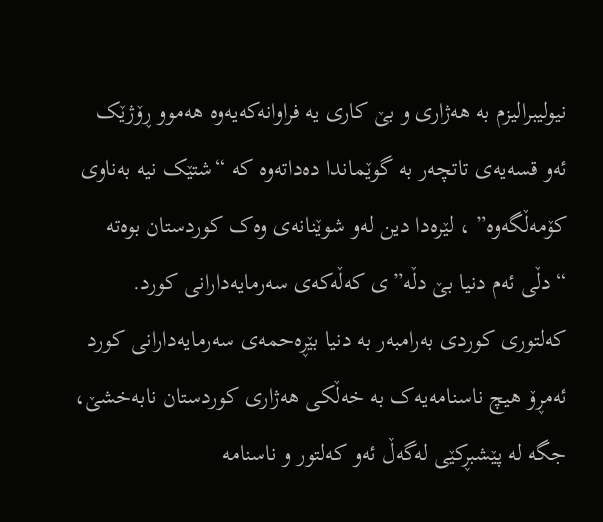نیولیبرالیزم بە هەژاری و بێ کاری یە فراوانەکەیەوە هەموو ڕۆژێک ئەو قسەیەی تاتچەر بە گوێماندا دەداتەوە کە “شتێک نیە بەناوی کۆمەڵگەوە” ، لێرەدا دین لەو شوێنانەی وەک کوردستان بوەتە “دڵی ئەم دنیا بێ دڵە”ی کەڵەکەی سەرمایەدارانی کورد. کەلتوری کوردی بەرامبەر بە دنیا بێڕەحمەی سەرمایەدارانی کورد ئەمڕۆ هیچ ناسنامەیەک بە خەڵکی هەژاری کوردستان نابەخشێ، جگە لە پێشبڕکێی لەگەڵ ئەو کەلتور و ناسنامە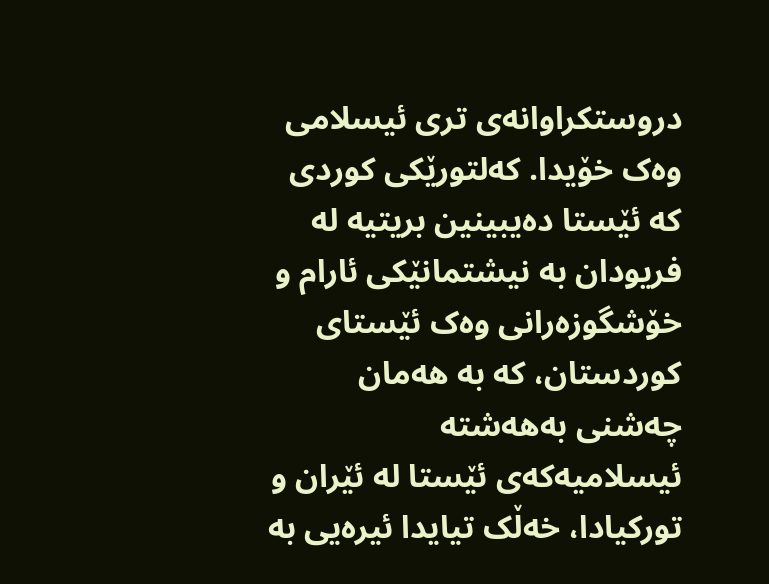دروستکراوانەی تری ئیسلامی وەک خۆیدا. کەلتورێکی کوردی کە ئێستا دەیبینین بریتیە لە فریودان بە نیشتمانێکی ئارام و خۆشگوزەرانی وەک ئێستای کوردستان، کە بە هەمان چەشنی بەهەشتە ئیسلامیەکەی ئێستا لە ئێران و تورکیادا، خەڵک تیایدا ئیرەیی بە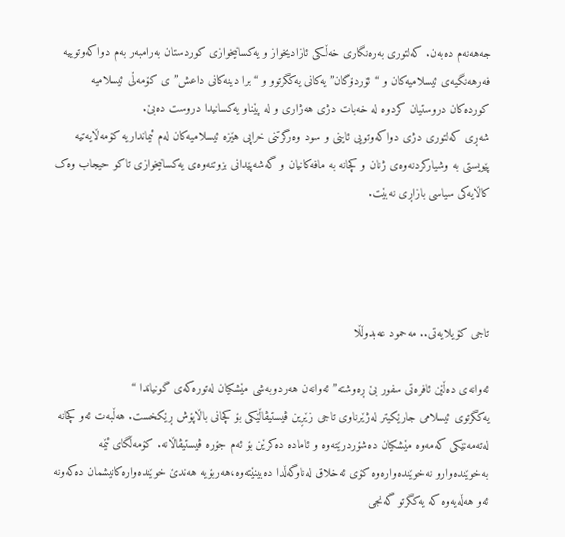جەهەنەم دەبەن. کەلتوری بەرەنگاری خەڵکی ئازادیخواز و یەکسانیخوازی کوردستان بەرامبەر بەم دواکەوتوییە فەرهەنگیەی ئیسلامیەکان و “ئۆردۆگان” یەکانی یەکگرتوو و “برا دینەکانی داعش” ی کۆمەڵی ئیسلامیە کوردەکان دروستیان کردوە لە خەبات دژی هەژاری و لە پێناو یەکسانیدا دروست دەبێ.
شەڕی کەلتوری دژی دواکەوتویی ئاینی و سود وەرگرتنی خراپی هێزە ئیسلامیەکان لەم ئیمانداریە کۆمەڵایەتیە پێویستی بە وشیارکردنەوەی ژنان و کچانە بە مافەکانیان و گەشەپێدانی بزوتنەوەی یەکسانیخوازی تاکو حیجاب وەک کاڵایەکی سیاسی بازاڕی نەبێت.




تاجی کۆیلایەتی.. مەحمود عەبدوڵڵا

ئەوانەی دەڵێن ئافرەتی سفور بێ ڕەوشتە” ئەوانەن هەردوبەشی مێشکیان لەتورەکەی گونیاندا “
یەکگرتوی ئیسلامی جارێکیتر لەژێرناوی تاجی زێڕین ڤیستیڤاڵێکی بۆ کچانی باڵاپۆش ڕێکخست. هەڵبەت ئەو کچانە لەتەمەنێکی کەمەوە مێشکیان دەشۆردرێتەوە و ئامادە دەکرێن بۆ ئەم جۆرە ڤیستیڤاڵانە. کۆمەڵگای ئێمە بەخوێندەوارو نەخوێندەوارەوە کۆی ئەخلاق لەناوگەڵدا دەبینێتەوە،هەربۆیە هەندێ خوێندەوارەکانیشمان دەکەونە ئەو هەڵەیەوە کە یەکگرتو گەنجی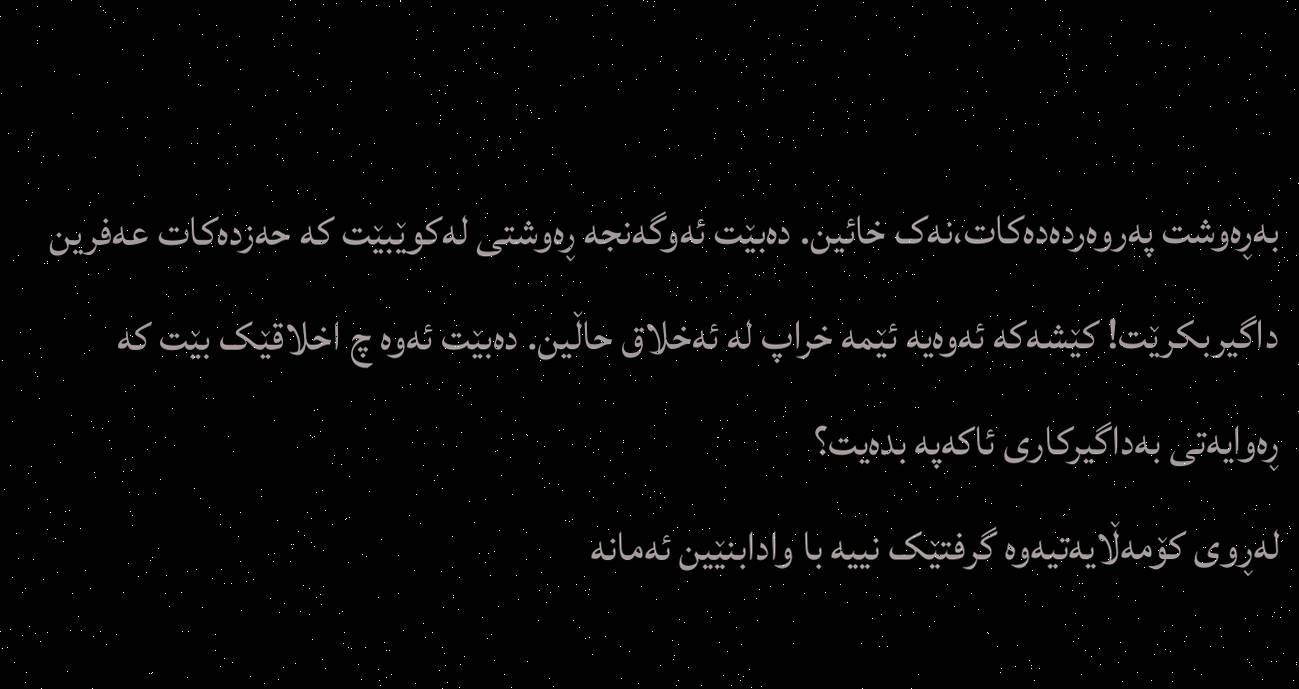بەڕەوشت پەروەردەدەکات،نەک خائین. دەبێت ئەوگەنجە ڕەوشتی لەکوێبێت کە حەزدەکات عەفرین داگیربکرێت! کێشەکە ئەوەیە ئێمە خراپ لە ئەخلاق حاڵین. دەبێت ئەوە چ اخلاقێک بێت کە ڕەوایەتی بەداگیرکاری ئاکەپە بدەیت؟
لەڕوی کۆمەڵایەتیەوە گرفتێک نییە با وادابنێین ئەمانە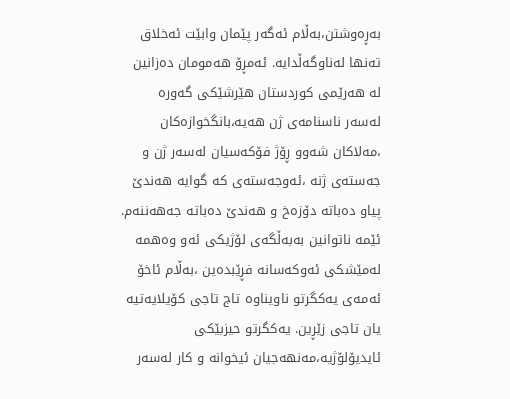بەڕەوشتن،بەڵام ئەگەر پێمان وابێت ئەخلاق تەنها لەناوگەڵدایە. ئەمڕۆ هەمومان دەزانین لە هەرێمی کوردستان هێرشێکی گەورە لەسەر ناسنامەی ژن هەیە،بانگخوازەکان ،مەلاکان شەوو ڕۆژ فۆکەسیان لەسەر ژن و جەستەی ژنە ،ئەوجەستەی کە گوایە هەندێ پیاو دەباتە دۆزەخ و هەندێ دەباتە جەهەننەم. ئێمە ناتوانین بەبەڵگەی لۆژیکی ئەو وەهمە لەمێشکی ئەوکەسانە فڕێبدەین ،بەڵام ئاخۆ ئەمەی یەکگرتو ناویناوە تاج تاجی کۆیلایەتیە یان تاجی زێڕین. یەکگرتو حیزبێکی ئایدیۆلۆژیە،مەنهەجیان ئیخوانە و کار لەسەر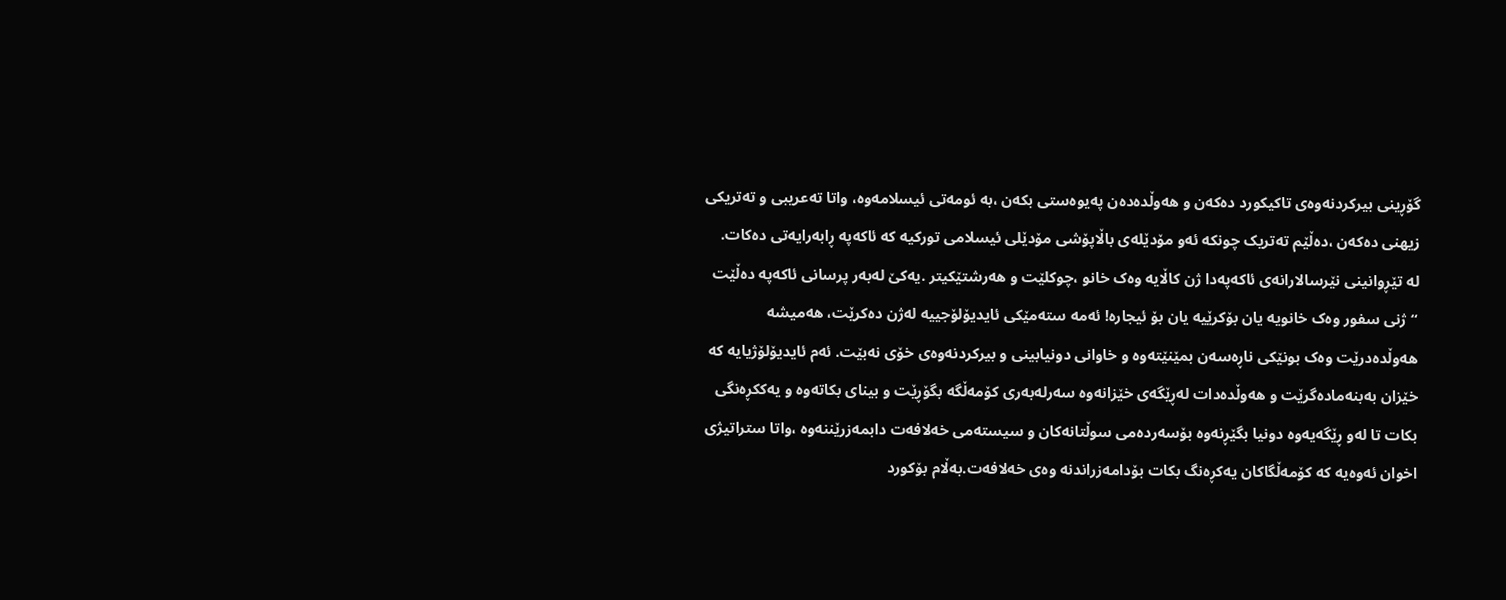گۆڕینی بیرکردنەوەی تاکیکورد دەکەن و هەوڵدەدەن پەیوەستی بکەن ،بە ئومەتی ئیسلامەوە، واتا تەعریبی و تەتریکی زیهنی دەکەن ،دەڵێم تەتریک چونکە ئەو مۆدێلەی باڵاپۆشی مۆدێلی ئیسلامی تورکیە کە ئاکەپە ڕابەرایەتی دەکات.
لە تێڕوانینی نێرسالارانەی ئاکەپەدا ژن کاڵایە وەک خانو ،چوکلێت و هەرشتێکیتر .یەکێ لەبەر پرسانی ئاکەپە دەڵێت “ژنی سفور وەک خانویە یان بۆکرێیە یان بۆ ئیجارە! ئەمە ستەمێکی ئایدیۆلۆجییە لەژن دەکرێت، هەمیشە هەوڵدەدرێت وەک بونێکی ناڕەسەن بمێنێتەوە و خاوانی دونیابینی و بیرکردنەوەی خۆی نەبێت. ئەم ئایدیۆلۆژیایە کە خێزان بەبنەمادەگرێت و هەوڵدەدات لەڕێگەی خێزانەوە سەرلەبەری کۆمەڵگە بگۆڕێت و بینای بکاتەوە و یەککڕەنگی بکات تا لەو ڕێگەیەوە دونیا بگێڕنەوە بۆسەردەمی سوڵتانەکان و سیستەمی خەلافەت دابمەزرێننەوە ،واتا ستراتیژی اخوان ئەوەیە کە کۆمەڵگاکان یەکڕەنگ بکات بۆدامەزراندنە وەی خەلافەت.بەڵام بۆکورد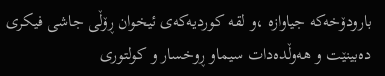بارودۆخەکە جیاوازە ،و لقە کوردیەکەی ئیخوان ڕۆڵی جاشی فیکری دەبینێت و هەوڵدەدات سیماو ڕوخسار و کولتوری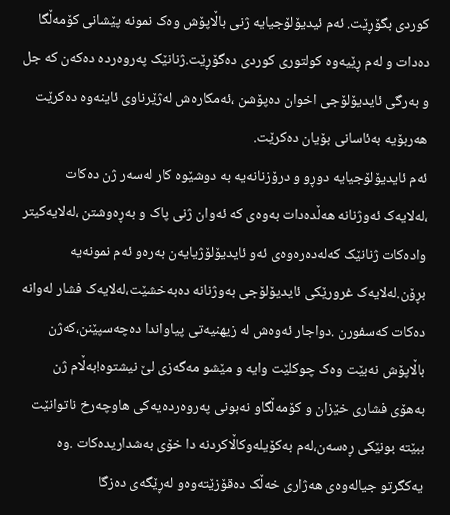کوردی بگۆڕێت. ئەم ئیدیۆلۆجیایە ژنی باڵاپۆش وەک نمونە پێشانی کۆمەڵگا دەدات و لەم ڕێیەوە کولتوری کوردی دەگۆڕێت.ژنانێک پەروەردە دەکەن کە جل و بەرگی ئایدیۆلۆجی اخوان دەپۆشن ،ئەمکارەش لەژێرناوی ئاینەوە دەکرێت هەربۆیە بەئاسانی بۆیان دەکرێت.
ئەم ئایدیۆلۆجیایە دوڕو و درۆزنانەیە بە دوشێوە کار لەسەر ژن دەکات ،لەلایەک ئەوژنانە هەڵدەدات بەوەی کە ئەوان ژنی پاک و بەڕەوشتن ،لەلایەکیتر وادەکات ژنانێک کەلەدەرەوەی ئەو ئایدیۆلۆژیایەن بەرەو ئەم نمونەیە بڕۆن.لەلایەک غرورێکی ئایدیۆلۆجی بەوژنانە دەبەخشێت،لەلایەک فشار لەوانە دەکات کەسفورن .دواجار ئەوەش لە زیهنیەتی پیاواندا دەچەسپێنن،کەژن باڵاپۆش نەبێت وەک چوکلێت وایە و مێشو مەگەزی لێ نیشتوە!بەڵام ژن بەهۆی فشاری خێزان و کۆمەڵگاو نەبونی پەروەردەیەکی هاوچەرخ ناتوانێت ببێتە بونێکی ڕەسەن،لەم بەکۆیلەوکاڵاکردنە دا خۆی بەشداریدەکات .وە یەکگرتو جیالەوەی هەژاری خەڵک دەقۆزێتەوەو لەڕێگەی دەزگا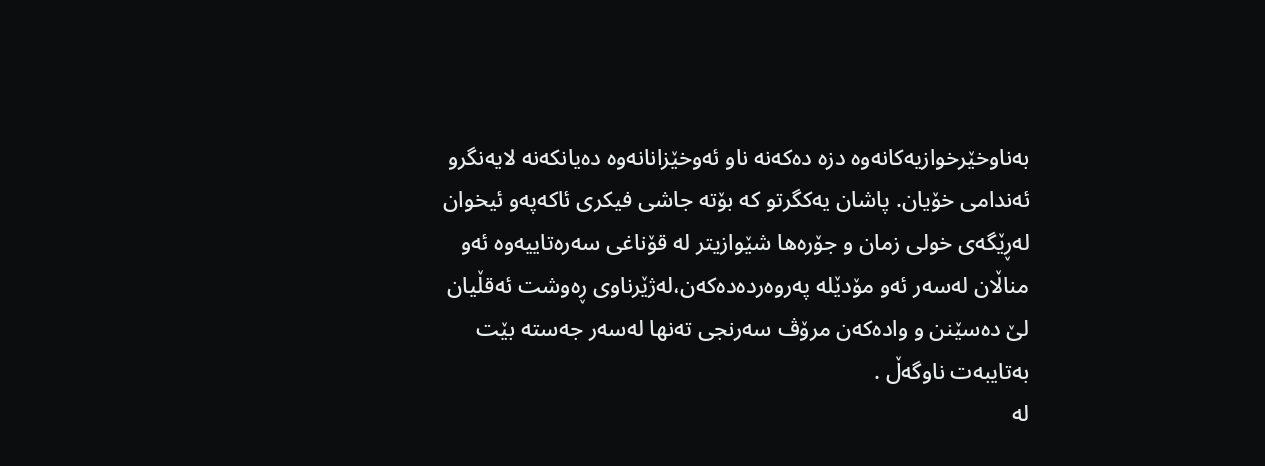بەناوخێرخوازیەکانەوە دزە دەکەنە ناو ئەوخێزانانەوە دەیانکەنە لایەنگرو ئەندامی خۆیان. پاشان یەکگرتو کە بۆتە جاشی فیکری ئاکەپەو ئیخوان لەڕێگەی خولی زمان و جۆرەها شێوازیتر لە قۆناغی سەرەتاییەوە ئەو مناڵان لەسەر ئەو مۆدێلە پەروەردەدەکەن،لەژێرناوی ڕەوشت ئەقڵیان لێ دەسێنن و وادەکەن مرۆڤ سەرنجی تەنها لەسەر جەستە بێت بەتایبەت ناوگەڵ .
لە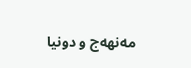مەنهەج و دونیا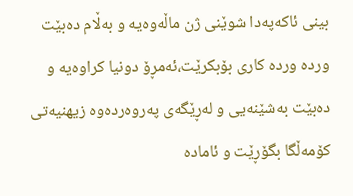بینی ئاکەپەدا شوێنی ژن ماڵەوەیە و بەڵام دەبێت وردە وردە کاری بۆبکرێت،ئەمڕۆ دونیا کراوەیە و دەبێت بەشێنەیی و لەڕێگەی پەروەردەوە زیهنیەتی کۆمەڵگا بگۆڕێت و ئامادە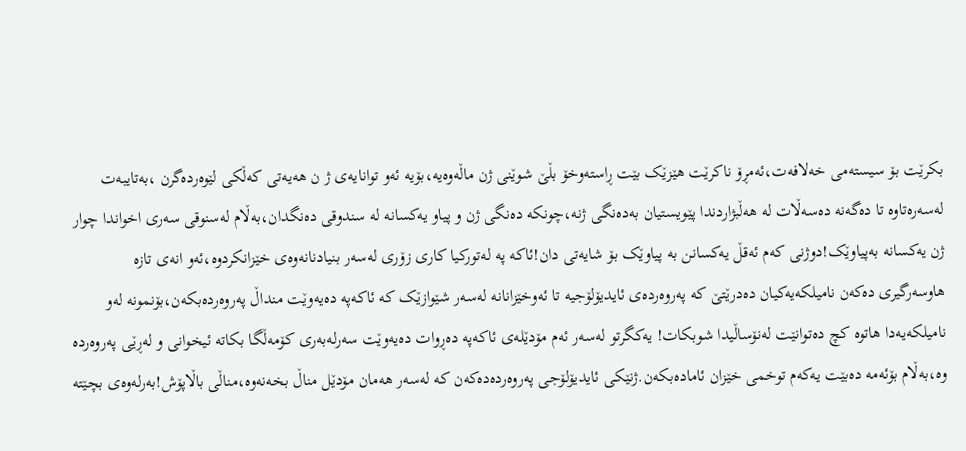بکرێت بۆ سیستەمی خەلافەت،ئەمڕۆ ناکرێت هێزێک بێت ڕاستەوخۆ بڵێ شوێنی ژن ماڵەوەیە،بۆیە ئەو توانایەی ژ ن هەیەتی کەڵکی لێوەردەگرن ،بەتایبەت لەسەرەتاوە تا دەگەنە دەسەڵات لە هەڵبژاردندا پێویستیان بەدەنگی ژنە،چونکە دەنگی ژن و پیاو یەکسانە لە سندوقی دەنگدان،بەڵام لەسنوقی سەری اخواندا چوار ژن یەکسانە بەپیاوێک!دوژنی کەم ئەقڵ یەکسانن بە پیاوێک بۆ شایەتی دان!ئاکە پە لەتورکیا کاری زۆری لەسەر بنیادنانەوەی خێزانکردوە،ئەو انەی تازە هاوسەرگیری دەکەن نامیلکەیەکیان دەدرێتێ کە پەروەردەی ئایدیۆلۆجیە تا ئەوخێزانانە لەسەر شێوازێک کە ئاکەپە دەیەوێت منداڵ پەروەردەبکەن،بۆنمونە لەو نامیلکەیەدا هاتوە کچ دەتوانێت لەنۆساڵیدا شوبکات! یەکگرتو لەسەر ئەم مۆدێلەی ئاکەپە دەڕوات دەیەوێت سەرلەبەری کۆمەڵگا بکاتە ئیخوانی و لەڕێی پەروەردە وە،بەڵام بۆئەمە دەبێت یەکەم توخمی خێزان ئامادەبکەن.ژنێکی ئایدیۆلۆجی پەروەردەدەکەن کە لەسەر هەمان مۆدێل مناڵ بخەنەوە،مناڵی باڵاپۆش!بەرلەوەی بچێتە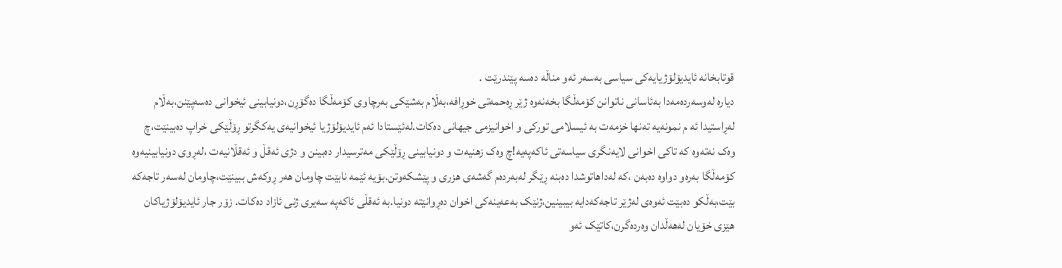قوتابخانە ئایدیۆلۆژیایەکی سیاسی بەسەر ئەو مناڵە دەسە پێندرێت .
دیارە لەوسەردەمەدا بەئاسانی ناتوانن کۆمەڵگا بخەنەوە ژێر ڕەحمەتی خوڕافە،بەڵام بەشێکی بەرچاوی کۆمەڵگا دەگۆڕن،دونیابینی ئیخوانی دەسەپێنن،بەڵام لەڕاستیدا ئە م نمونەیە تەنها خزمەت بە ئیسلامی تورکی و اخوانیزمی جیهانی دەکات.لەئێستادا ئەم ئایدیۆلۆژیا ئیخوانیەی یەکگرتو ڕۆڵێکی خراپ دەبینێت،چ وەک نەتەوە کە تاکی اخوانی لایەنگری سیاسەتی ئاکەپەیە!چ وەک زهنیەت و دونیابینی ڕۆڵێکی مەترسیدار دەبینن و دژی ئەقڵ و ئەقڵانیەت ،لەڕوی دونیابینیەوە کۆمەڵگا بەرەو دواوە دەبەن ،کە لەداهاتوشدا دەبنە ڕێگر لەبەردەم گەشەی هزری و پێشکەوتن.بۆیە ئێمە نابێت چاومان هەر ڕوکەش ببینێت،چاومان لەسەر تاجەکە بێت،بەڵکو دەبێت ئەوەی لەژێر تاجەکەدایە بیبینین،ژنێک بەعەینەکی اخوان دەڕوانێتە دونیا.بە ئەقڵی ئاکەپە سەیری ژنی ئازاد دەکات. زۆر جار ئایدیۆلۆژیاکان هێزی خۆیان لەهەڵدان وەردەگرن،کاتێک ئەو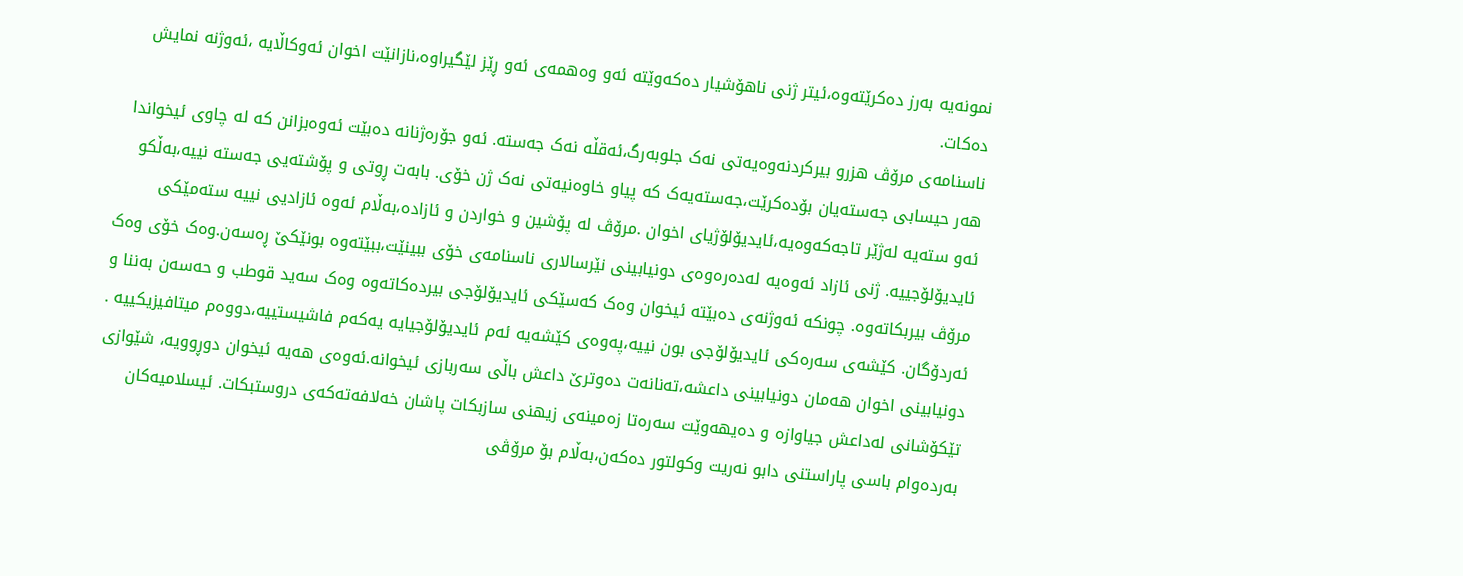نمونەیە بەرز دەکرێتەوە،ئیتر ژنی ناهۆشیار دەکەوێتە ئەو وەهمەی ئەو ڕێز لێگیراوە،نازانێت اخوان ئەوکاڵایە ،ئەوژنە نمایش دەکات.
ناسنامەی مرۆڤ هزرو بیرکردنەوەیەتی نەک جلوبەرگ،ئەقڵە نەک جەستە. ئەو جۆرەژنانە دەبێت ئەوەبزانن کە لە چاوی ئیخواندا هەر حیسابی جەستەیان بۆدەکرێت،جەستەیەک کە پیاو خاوەنیەتی نەک ژن خۆی. بابەت ڕوتی و پۆشتەیی جەستە نییە،بەڵکو ئەو ستەیە لەژێر تاجەکەوەیە،ئایدیۆلۆژیای اخوان .مرۆڤ لە پۆشین و خواردن و ئازادە،بەڵام ئەوە ئازادیی نییە ستەمێکی ئایدیۆلۆجییە. ژنی ئازاد ئەوەیە لەدەرەوەی دونیابینی نێرسالاری ناسنامەی خۆی ببینێت،ببێتەوە بونێکێ ڕەسەن.وەک خۆی وەک مرۆڤ بیربکاتەوە. چونکە ئەوژنەی دەبێتە ئیخوان وەک کەسێکی ئایدیۆلۆجی بیردەکاتەوە وەک سەید قوطب و حەسەن بەننا و ئەردۆگان. کێشەی سەرەکی ئایدیۆلۆجی بون نییە،پەوەی کێشەیە ئەم ئایدیۆلۆجیایە یەکەم فاشیستییە،دووەم میتافیزیکییە .
دونیابینی اخوان هەمان دونیابینی داعشە،تەنانەت دەوترێ داعش باڵی سەربازی ئیخوانە.ئەوەی هەیە ئیخوان دوڕوویە، شێوازی تێکۆشانی لەداعش جیاوازە و دەیهەوێت سەرەتا زەمینەی زیهنی سازبکات پاشان خەلافەتەکەی دروستبکات. ئیسلامیەکان بەردەوام باسی پاراستنی دابو نەریت وکولتور دەکەن،بەڵام بۆ مرۆڤی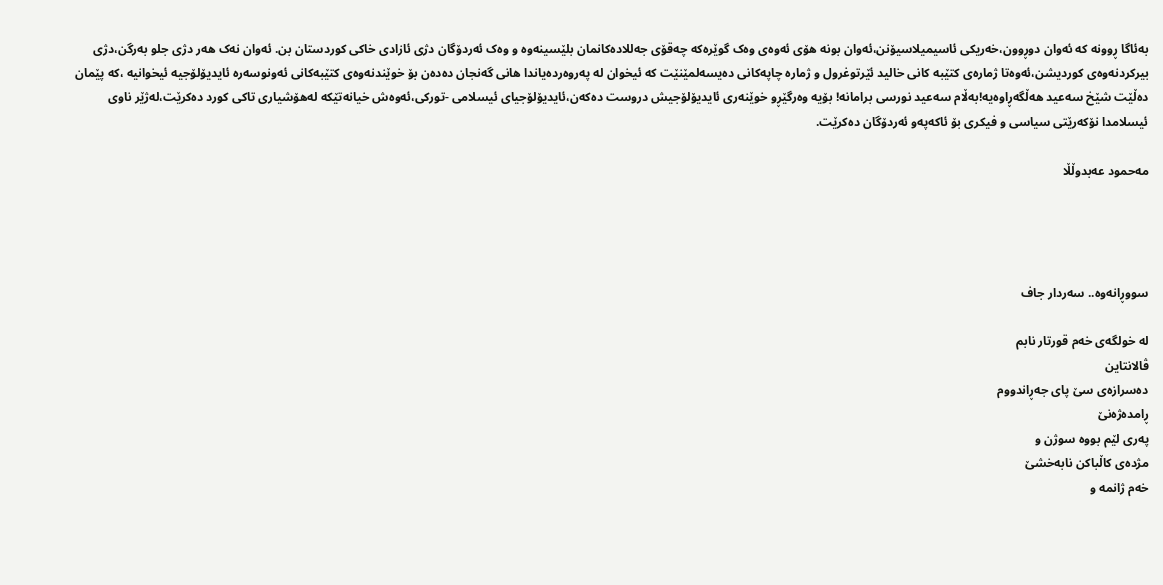بەئاگا ڕوونە کە ئەوان دوڕوون،خەریکی ئاسیمیلاسیۆنن،ئەوان بونە هۆی ئەوەی وەک گوێرەکە چەقۆی جەللادەکانمان بلێسینەوە و وەک ئەردۆگان دژی ئازادی خاکی کوردستان بن. ئەوان نەک هەر دژی جلو بەرگن،دژی بیرکردنەوەی کوردیشن،ئەوەتا ژمارەی کتێبە کانی خالید ئێرتوغرول و ژمارە چاپەکانی دەیسەلمێنێت کە ئیخوان لە پەروەردەیاندا هانی گەنجان دەدەن بۆ خوێندنەوەی کتێبەکانی ئەونوسەرە ئایدیۆلۆجیە ئیخوانیە ،کە پێمان دەڵێت شێخ سەعید هەڵگەڕاوەیە!بەڵام سەعید نورسی برامانە! بۆیە وەرگێڕو خوێنەری ئایدیۆلۆجیش دروست دەکەن،ئایدیۆلۆجیای ئیسلامی -تورکی،ئەوەش خیانەتێکە لەهۆشیاری تاکی کورد دەکرێت،لەژێر ناوی ئیسلامدا نۆکەرێتی سیاسی و فیکری بۆ ئاکەپەو ئەردۆگان دەکرێت.

مەحمود عەبدوڵڵا




سووڕانەوە.. سەردار جاف

لە خولگەی خەم قورتار نابم
ڤالانتاين
دەسرازەی سێ پای جەڕاندووم
ڕامدەژەنێ
پەری لێم بووە سوژن و
مژدەی کاڵباکن نابەخشێ
خەم ژانمە و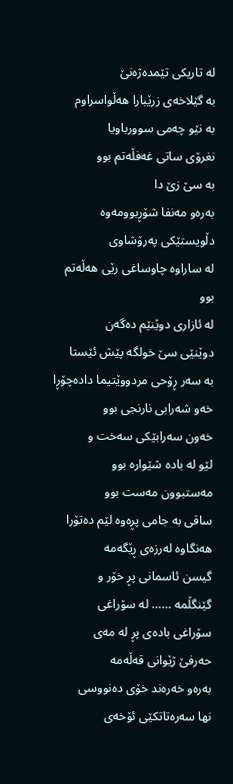لە تاریکی تێمدەژەنێ
بە گێلاخەی زرێبارا هەڵواسراوم
بە نێو چەمی سوورباويا
نغرۆی ساتی غەفڵەتم بوو
بە سێ زێ دا
بەرەو مەنفا شۆڕبوومەوە
دڵويستێکی پەرۆشاوی
لە ساراوە چاوساغی رێی هەڵەتم بوو
لە ئازاری دوێنێم دەگەن
دوێنێی سێ خولگە پێش ئێستا
بە سەر ڕۆحی مردووێتیما دادەچۆڕا
خەو شەرابی نارنجی بوو
خەون سەرابێکی سەخت و
لێو لە بادە شێوارە بوو
مەستبوون مەست بوو
ساقی بە جامی پڕەوە لێم دەتۆرا
هەنگاوە لەرزەی ڕێگەمە
گيسن ئاسمانی پڕ خۆر و
گێنگڵمە …… لە سۆراغی
سۆراغی بادەی پڕ لە مەی
حەرفێ ژێوانی قەڵەمە
بەرەو خەرەند خۆی دەنووسی
نها سەرەتاتکێی ئۆخەی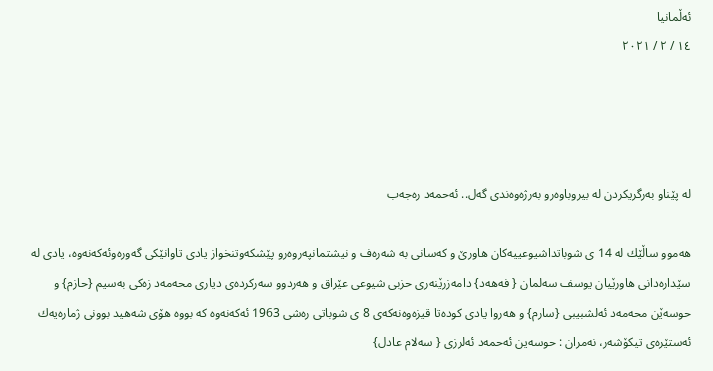ئەڵمانيا
١٤ / ٢ / ٢٠٢١




له‌ پێناو به‌رگریكردن له‌ بیروباوه‌رو به‌رژه‌وه‌ندی گه‌ل.. ئه‌حمه‌د ره‌جه‌ب

هه‌موو ساڵێك له‌ 14 ی شوباتداشیوعییه‌كان هاورێ و كه‌سانی به‌ شه‌ره‌ف و نیشتمانپه‌روه‌رو پێشكه‌وتنخواز یادی تاوانێكی گه‌وره‌وئه‌كه‌نه‌وه‌، یادی له‌ سێداره‌دانی هاورێیان یوسف سه‌لمان { فه‌هه‌د} دامه‌زرێنه‌ری حزبی شیوعی عێراق و هه‌ردوو سه‌ركرده‌ی دیاری محه‌مه‌د زه‌كی به‌سیم {حازم} و حوسه‌ێن محه‌مه‌د ئه‌لشبیبی {سارم} و هه‌روا یادی كوده‌تا قیزه‌وه‌نه‌كه‌ی 8 ی شوباتی ره‌شی 1963 ئه‌كه‌نه‌وه‌ كه‌ بووه‌ هۆی شه‌هید بوونی ژماره‌یه‌ك ئه‌ستێره‌ی تیكۆشه‌ر، نه‌مران : حوسه‌ین ئه‌حمه‌د ئه‌لرزی { سه‌لام عادل}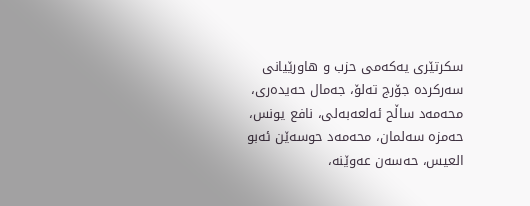سكرتێری یه‌كه‌می حزب و هاورێیانی سه‌ركرده‌ جۆرج ته‌لۆ، جه‌مال حه‌یده‌ری، محه‌مه‌د ساڵح ئه‌لعه‌به‌لی، نافع یونس، حه‌مزه‌ سه‌لمان، محه‌مه‌د حوسه‌ێن ئه‌بو العیس، حه‌سه‌ن عه‌وێنه‌،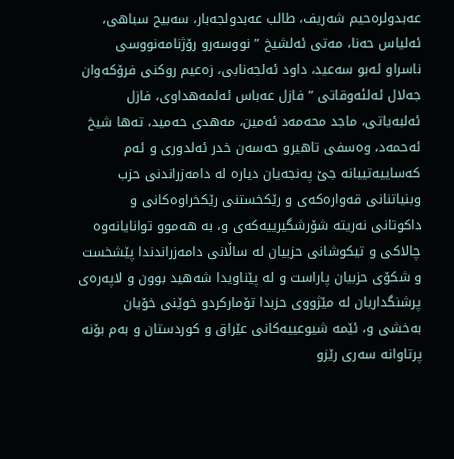عه‌بدولره‌حیم شه‌ریف، طالب عه‌بدولجه‌بار، سه‌بیح سباهی، ئه‌لیاس حه‌نا، مه‌تی ئه‌لشیخ ” نووسه‌رو رۆژنامه‌نووسی ناسراو ئه‌بو سه‌عید، داود ئه‌لجه‌نابی، زه‌عیم روكنی فرۆكه‌وان جه‌لال ئه‌لئه‌وقاتی ” فازل عه‌باس ئه‌لمه‌هداوی، فازل ئه‌لبه‌یاتی، ماجد محه‌مه‌د ئه‌مین، مه‌هدی حه‌مید، ته‌ها شیخ ئه‌حمه‌د، وه‌سفی تاهیرو حه‌سه‌ن خدر ئه‌لدوری و ئه‌م كه‌ساییه‌تییانه‌ جێ په‌نجه‌یان دیاره‌ له‌ دامه‌زراندنی حزب وبنیاتنانی قه‌واره‌كه‌ی و رێكخستنی رێكخراوه‌كانی و داكوتانی نه‌ریته‌ شۆرشگیرییه‌كه‌ی و، به‌ هه‌موو توانایانه‌وه‌ چالاكی و تیكوشانی حزبیان له‌ ساڵانی دامه‌زراندندا پێشخست و شكۆی حزبیان پاراست و له‌ پێناویدا شه‌هید بوون و لاپه‌ره‌ی پرشنگداریان له‌ مێژووی حزبدا تۆماركردو خوێنی خۆیان به‌خشی و، ئێمه‌ شیوعییه‌كانی عێراق و كوردستان و به‌م بۆنه‌ پرتاوانه‌ سه‌ری رێزو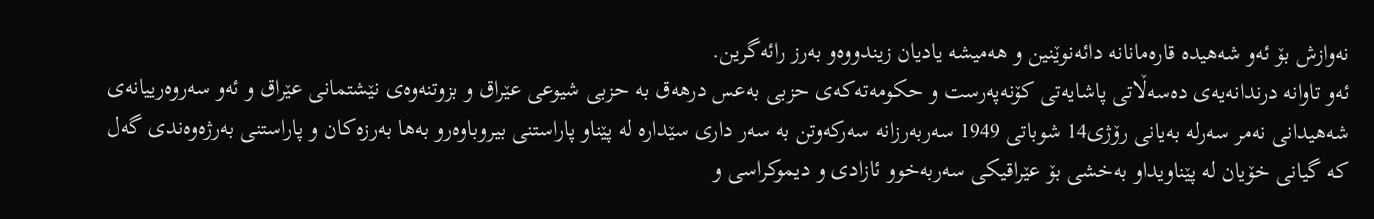نه‌وازش بۆ ئه‌و شه‌هیده‌ قاره‌مانانه‌ دائه‌نوێنین و هه‌میشه‌ یادیان زیندووه‌و به‌رز رائه‌گرین.
ئه‌و تاوانه‌ درندانه‌یه‌ی ده‌سه‌ڵاتی پاشایه‌تی كۆنه‌په‌رست و حكو‌مه‌ته‌كه‌ی حزبی به‌عس درهه‌ق به‌ حزبی شیوعی عێراق و بزوتنه‌وه‌ی نێشتمانی عێراق و ئه‌و سه‌روه‌رییانه‌ی شه‌هیدانی نه‌مر سه‌رله‌ به‌یانی رۆژی14 شوباتی 1949 سه‌ربه‌رزانه‌ سه‌ركه‌وتن به‌ سه‌ر داری سێداره‌ له‌ پێناو پاراستنی بیروباوه‌رو به‌ها به‌رزه‌كان و پاراستنی به‌رژه‌وه‌ندی گه‌ل كه‌ گیانی خۆیان له‌ پێناویداو به‌خشی بۆ عێراقیكی سه‌ربه‌خوو ئازادی و دیموكراسی و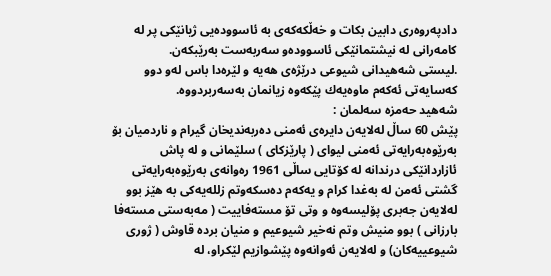دادپه‌روه‌ری دابین بكات و خه‌ڵكه‌كه‌ی به‌ ئاسووده‌یی ژیانێكی پر له‌ كامه‌رانی له‌ نیشتمانێكی ئاسووده‌و سه‌ربه‌ست به‌رێبكه‌ن.
.لیستی شه‌هیدانی شیوعی درێژه‌ی هه‌یه‌ و لێره‌دا باس له‌و دوو كه‌سایه‌تی ئه‌كه‌م ماوه‌یه‌ك پێكه‌وه‌ زیانمان به‌سه‌ربردووه‌.
شه‌هید حه‌مزه‌ سه‌لمان :
پێش 60 ساڵ له‌لایه‌ن دایره‌ی ئه‌منی ده‌ربه‌ندیخان گیرام و ناردمیان بۆ به‌رێوه‌به‌رایه‌تی ئه‌منی لیوای ( پارێزكای ) سلێمانی و له‌ پاش ئازاردانێكی درندانه‌ له‌ كۆتایی ساڵی 1961 ره‌وانه‌ی به‌رێوه‌به‌رایه‌تی گشتی ئه‌من له‌ به‌غدا كرام و یه‌كه‌م ده‌سكه‌وتم زلله‌یه‌كی به‌ هێز بوو له‌لایه‌ن جه‌بری پۆلیسه‌وه‌ و وتی تۆ مسته‌فاییت ( مه‌به‌ستی مسته‌فا بارزانی ) بوو منیش وتم نه‌خیر شیوعیم و منیان برده‌ قاوش ( ژوری شیوعییه‌كان) و له‌لایه‌ن ئه‌وانه‌وه‌ پێشوازیم لێكراو، له‌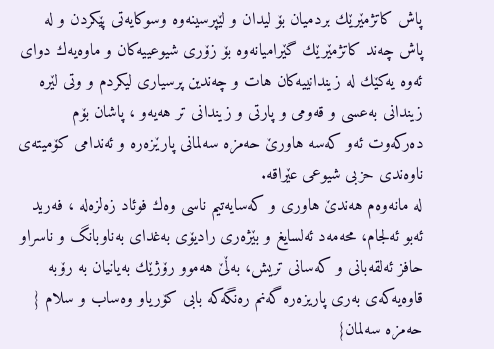پاش كاتژمێرێك بردمیان بۆ لیدان و لێپرسینه‌وه‌ وسوكایه‌تی پێكردن و له‌ پاش چه‌ند كاتژمێرێك گێرامیانه‌وه‌ بۆ زۆری شیوعییه‌كان و ماوه‌یه‌ك دوای ئه‌وه‌ یه‌كێك له‌ زیندانییه‌كان هات و چه‌ندین پرسیاری لیكردم و وتی لێره‌ زیندانی به‌عسی و قه‌ومی و پارتی و زیندانی تر هه‌یه‌و ، پاشان بۆم ده‌ركه‌وت ئه‌و كه‌سه‌ هاورێ حه‌مزه‌ سه‌لمانی پارێزه‌ره‌ و ئه‌ندامی كۆمیته‌ی ناوه‌ندی حزبی شیوعی عێراقه‌.
له‌ مانه‌وه‌م هه‌ندێ هاوری و كه‌سایه‌تیم ناسی وه‌ك فوئاد زه‌لزه‌له‌ ، فه‌رید ئه‌بو ئه‌لجام، محه‌مه‌د ئه‌لسایغ و بێژه‌ری رادیۆی به‌غدای به‌ناوبانگ و ناسراو حافز ئه‌لقه‌بانی و كه‌سانی تریش، به‌ڵێ هه‌موو رۆژێك به‌یانیان به‌ رۆبه‌ قاوه‌یه‌كه‌ی به‌ری پاریزه‌ره‌ گه‌نم ره‌نگه‌كه‌ بابی كۆریاو وه‌ساب و سلام { حه‌مزه‌ سه‌لمان}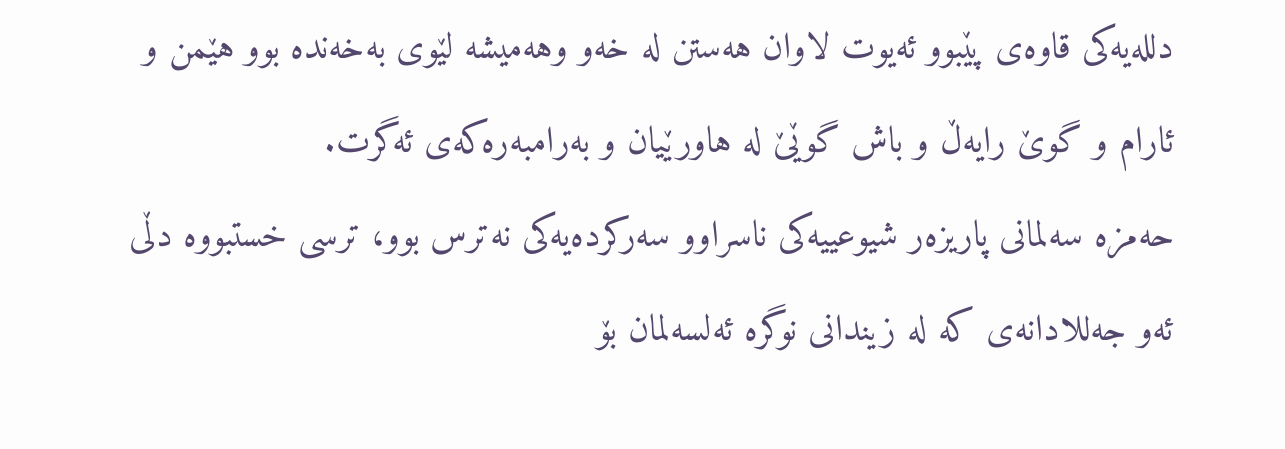دلله‌یه‌كی قاوه‌ی پێبوو ئه‌یوت لاوان هه‌ستن له‌ خه‌و وهه‌میشه‌ لێوی به‌خه‌نده‌ بوو هێمن و ئارام و گوێ رایه‌ڵ و باش گوێێ له‌ هاورێیان و به‌رامبه‌ره‌كه‌ی ئه‌گرت.
حه‌مزه‌ سه‌لمانی پاریزه‌ر شیوعییه‌كی ناسراوو سه‌ركرده‌یه‌كی نه‌ترس بوو، ترسی خستبووه‌ دڵی ئه‌و جه‌للادانه‌ی كه‌ له‌ زیندانی نوگره ئه‌لسه‌لمان بۆ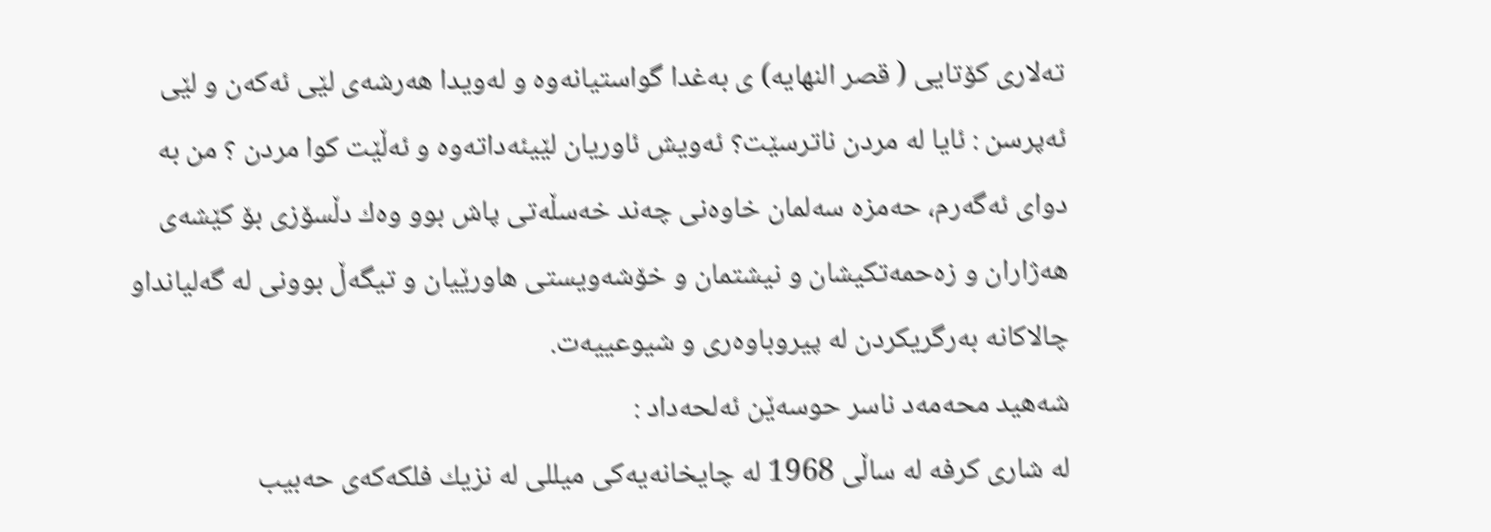ته‌لاری كۆتایی ( قصر النهایه‌) ی به‌غدا گواستیانه‌وه‌ و له‌ویدا هه‌رشه‌ی لێی ئه‌كه‌ن و لێی ئه‌پرسن : ئایا له‌ مردن ناترسێت؟ ئه‌ویش ئاوریان لێیئه‌داته‌وه‌ و ئه‌ڵێت كوا مردن ؟ من به‌ دوای ئه‌گه‌رم، حه‌مزه‌ سه‌لمان خاوه‌نی چه‌ند خه‌سڵه‌تی پاش بوو وه‌ك دڵسۆزی بۆ كێشه‌ی هه‌ژاران و زه‌حمه‌تكیشان و نیشتمان و خۆشه‌ویستی هاورێیان و تیگه‌ڵ بوونی له‌ گه‌لیانداو چالاكانه‌ به‌رگریكردن له‌ پیروباوه‌ری و شیوعییه‌ت.
شه‌هید محه‌مه‌د ناسر حوسه‌ێن ئه‌لحه‌داد :
له‌ شاری كرفه‌ له‌ ساڵی 1968 له چایخانه‌یه‌كی میللی له‌ نزیك فلكه‌كه‌ی حه‌بیب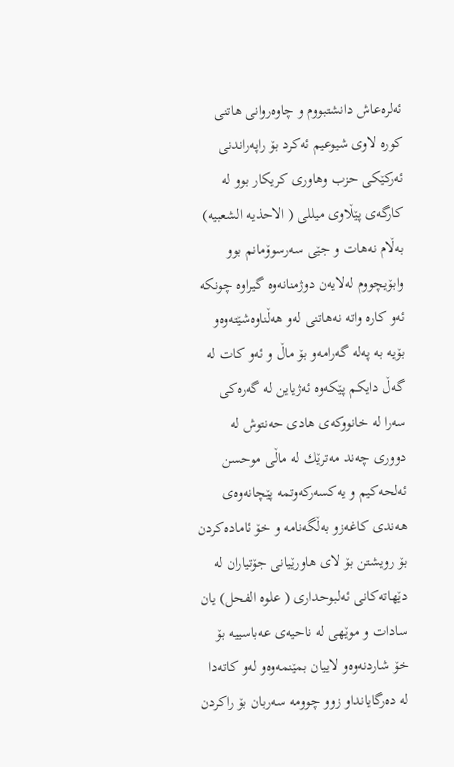ئه‌لره‌عاش دانشتبووم و چاوه‌روانی هاتنی كوره‌ لاوی شیوعیم ئه‌كرد بۆ راپه‌راندنی ئه‌ركێكی حزب وهاوری كریكار بوو له‌ كارگه‌ی پێڵاوی میللی ( الاحذیه‌ الشعبیه‌) به‌ڵام نه‌هات و جێی سه‌رسوۆمانم بوو وابۆیچووم له‌لایه‌ن دوژمنانه‌وه‌ گیراوه چونكه‌ ئه‌و كاره‌ واته‌ نه‌هاتنی له‌و هه‌ڵناوه‌شێته‌وه‌و بۆیه‌ به‌ په‌له‌ گه‌رامه‌و بۆ ماڵ و ئه‌و كات له‌ گه‌ڵ دایكم پێكه‌وه‌ ئه‌ژیاین له‌ گه‌ره‌كی سه‌را له‌ خانووكه‌ی هادی حه‌نتوش له‌ دووری چه‌ند مه‌ترێك له‌ ماڵی موحسن ئه‌لحه‌كیم و یه‌كسه‌ركه‌وتمه‌ پێچانه‌وه‌ی هه‌ندی كاغه‌زو به‌ڵگه‌نامه‌ و خۆ ئاماده‌كردن بۆ رویشتن بۆ لای هاورێیانی جۆتیاران له‌ دێهاته‌كانی ئه‌لبوحداری ( علوه‌ الفحل) یان سادات و موێهی له‌ ناحیه‌ی عه‌باسییه‌ بۆ خۆ شاردنه‌وه‌و لاییان بمێنمه‌وه‌و له‌و كاته‌دا له‌ ده‌رگایانداو زوو چوومه‌ سه‌ربان بۆ راكردن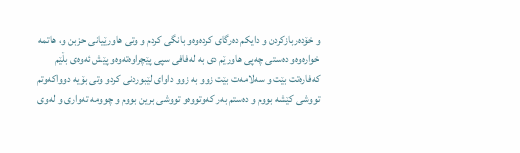و خۆده‌ربازكردن و دایكم ده‌رگای كرده‌وه‌و بانگی كردم و وتی هاورێیانی حزبن و، هاتمه‌ خواره‌وه‌و ده‌ستی چه‌پی هاورێم دی به‌ له‌فافی سپی پێچراوه‌ته‌وه‌و پێش ئه‌وه‌ی بڵێم كه‌فاره‌تت بێت و سه‌لامه‌ت بێت زوو به‌ زوو داوای لێبوردنی كردو وتی بۆیه‌ دوواكه‌وتم تووشی كێشه‌ بووم و ده‌ستم به‌ر كه‌وتووه‌و تووشی برین بووم و چوومه‌ ته‌واری و له‌وی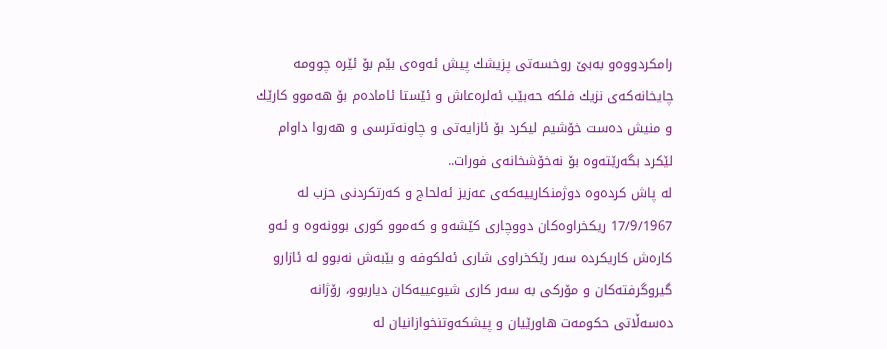رامكردووه‌و به‌بێ روخسه‌تی پزیشك پیش ئه‌وه‌ی بێم بۆ ئێره‌ چوومه‌ چایخانه‌كه‌ی نزیك فلكه‌ حه‌بێب ئه‌لره‌عاش و ئێستا ئاماده‌م بۆ هه‌موو كارێك و منیش ده‌ست خۆشیم لیكرد بۆ ئازایه‌تی و چاونه‌ترسی و هه‌روا داوام لێكرد بگه‌رێته‌وه‌ بۆ نه‌خۆشخانه‌ی فورات..
له‌ پاش كرده‌وه‌ دوژمنكارییه‌كه‌ی عه‌زیز ئه‌لحاج و كه‌رتكردنی حزب له‌ 17/9/1967 ریكخراوه‌كان دووچاری كێشه‌و و كه‌موو كوری بوونه‌وه و ئه‌و كاره‌ش كاریكرده‌ سه‌ر رێكخراوی شاری ئه‌لكوفه‌ و بێبه‌ش نه‌بوو له ئازارو گیروگرفته‌كان و مۆركی به‌ سه‌ر كاری شیوعییه‌كان دیاربوو، رۆژانه‌ ده‌سه‌ڵاتی حكومه‌ت هاورێیان و پیشكه‌وتنخوازانیان له‌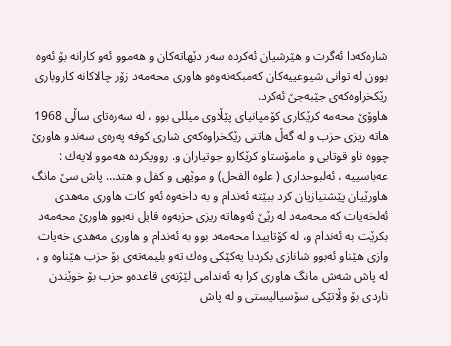شاره‌كه‌دا ئه‌گرت و هێرشیان ئه‌كرده‌ سه‌ر دێهاته‌كان و هه‌موو ئه‌و كارانه‌ بۆ ئه‌وه‌ بوون له‌ توانی شیوعییه‌كان كه‌مبكه‌نه‌وه‌و هاوری محه‌مه‌د زۆر چالاكانه‌ كاروباری رێكخراوه‌كه‌ی جێبه‌جێ ئه‌كرد.
هاوۆێ محه‌مه‌ كرێكاری كۆمپانیای پێڵاوی میللی بوو ، له‌ سه‌ره‌تای ساڵی 1968 هاته‌ ریزی حزب و له‌ گه‌ڵ هاتنی رێكخراوه‌كه‌ی شاری كوفه‌ په‌ره‌ی سه‌ندو هاورێ چووه‌ ناو قوتابی و مامۆستاو كرێكارو جوتیاران و. روویكرده‌ هه‌موو لایه‌ك : عه‌باسییه‌ ، ئه‌لبوحداری ( علوه‌ الفحل) و موێهی و كفل و هتد… پاش سێ مانگ هاورێیان پێشنیازیان كرد ببێته‌ ئه‌ندام و به‌ داخه‌وه‌ ئه‌و كات هاوری مه‌هدی ئه‌لخه‌یات كه‌ محه‌مه‌د له‌ رێێ ئه‌وهاته‌ ریزی حزبه‌وه‌ قایل نه‌بوو هاورێ محه‌مه‌د بكرێت به‌ ئه‌ندام و، له‌ كۆتاییدا محه‌مه‌د بوو به‌ ئه‌ندام و هاوری مه‌هدی خه‌یات وازی هێناو ئه‌بوو شانازی بكردبا یه‌كێكی وه‌ك ته‌و بلیمه‌ته‌ی بۆ حزب هێناوه‌ و ، له‌ پاش شه‌ش مانگ هاوری كرا به‌ ئه‌ندامی لێژنه‌ی قاعده‌و حزب بۆ خوێندن ناردی بۆ وڵاتێكی سۆسیالیستی و له‌ پاش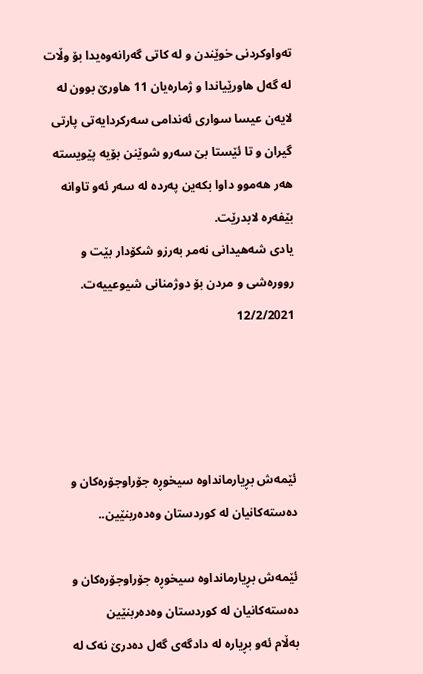ته‌واوكردنی خوێندن و له‌ كاتی گه‌رانه‌وه‌یدا بۆ وڵات له‌ گه‌ل هاورێیاندا و ژماره‌یان 11 هاورێ بوون له‌ لایه‌ن عیسا سواری ئه‌ندامی سه‌ركردایه‌تی پارتی گیران و تا ئێستا بێ سه‌رو شوێنن بۆیه‌ پێویسته‌ هه‌ر هه‌موو داوا بكه‌ین په‌رده‌ له‌ سه‌ر ئه‌و تاوانه‌ بێفه‌ره‌ لابدرێت.
یادی شه‌هیدانی نه‌مر به‌رزو شكۆدار بێت و رووره‌شی و مردن بۆ دوژمنانی شیوعییه‌ت.
12/2/2021




ئێمەش بڕیارمانداوە سیخوڕە جۆراوجۆرەکان و دەستەکانیان لە کوردستان وەدەربنێین..

ئێمەش بڕیارمانداوە سیخوڕە جۆراوجۆرەکان و دەستەکانیان لە کوردستان وەدەربنێین
بەڵام ئەو بڕیارە لە دادگەی گەل دەدرێ نەک لە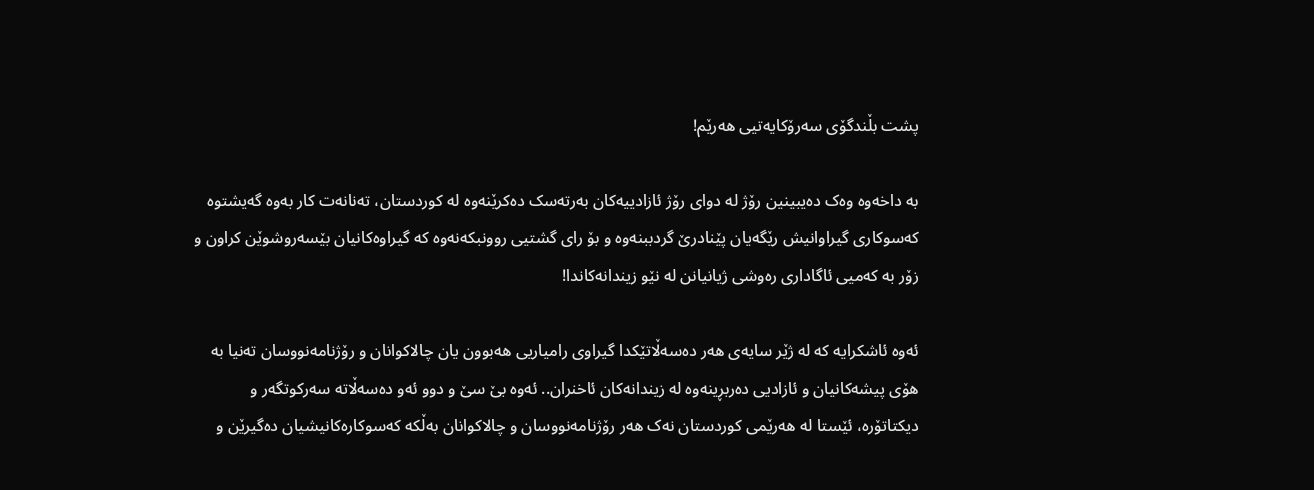پشت بڵندگۆی سەرۆکایەتیی هەرێم!

بە داخەوە وەک دەیبینین رۆژ لە دوای رۆژ ئازادییەکان بەرتەسک دەکرێنەوە لە کوردستان، تەنانەت کار بەوە گەیشتوە کەسوکاری گیراوانیش رێگەیان پێنادرێ گردببنەوە و بۆ رای گشتیی روونبکەنەوە کە گیراوەکانیان بێسەروشوێن کراون و زۆر بە کەمیی ئاگاداری رەوشی ژیانیانن لە نێو زیندانەکاندا!

ئەوە ئاشکرایە کە لە ژێر سایەی ھەر دەسەڵاتێکدا گیراوی رامیاریی ھەبوون یان چالاکوانان و رۆژنامەنووسان تەنیا بە ھۆی پیشەکانیان و ئازادیی دەربڕینەوە لە زیندانەکان ئاخنران.. ئەوە بێ سێ و دوو ئەو دەسەڵاتە سەرکوتگەر و دیکتاتۆرە، ئێستا لە ھەرێمی کوردستان نەک هەر رۆژنامەنووسان و چالاکوانان بەڵکە کەسوکارەکانیشیان دەگیرێن و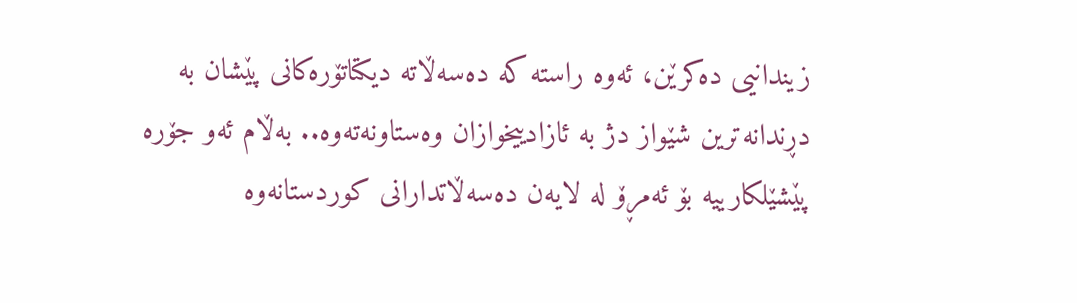زیندانیی دەکرێن، ئەوە راستە کە دەسەڵاتە دیکتاتۆرەکانی پێشان بە دڕندانەترین شێواز دژ بە ئازادییخوازان وەستاونەتەوە.. بەڵام ئەو جۆرە پێشێلکارییە بۆ ئەمڕۆ لە لایەن دەسەڵاتدارانی کوردستانەوە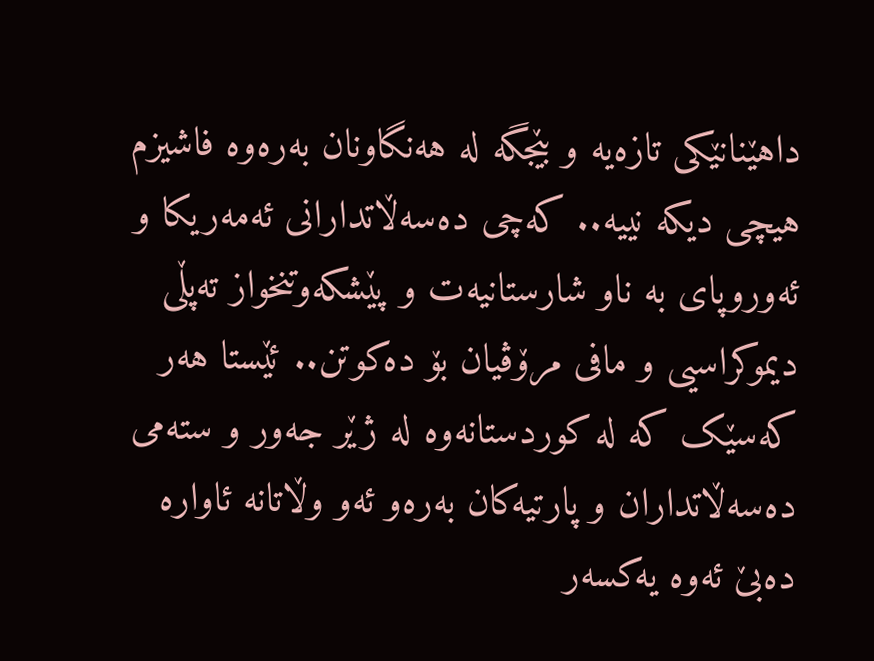داهێنانێکی تازەیە و بێجگە لە هەنگاونان بەرەوە فاشیزم هیچی دیکە نییە.. کەچی دەسەڵاتدارانی ئەمەریکا و ئەوروپای بە ناو شارستانیەت و پێشکەوتنخواز تەپڵی دیموکراسیی و مافی مرۆڤیان بۆ دەکوتن.. ئێستا هەر کەسێک کە لە کوردستانەوە لە ژێر جەور و ستەمی دەسەڵاتداران و پارتیەکان بەرەو ئەو وڵاتانە ئاوارە دەبێ ئەوە یەکسەر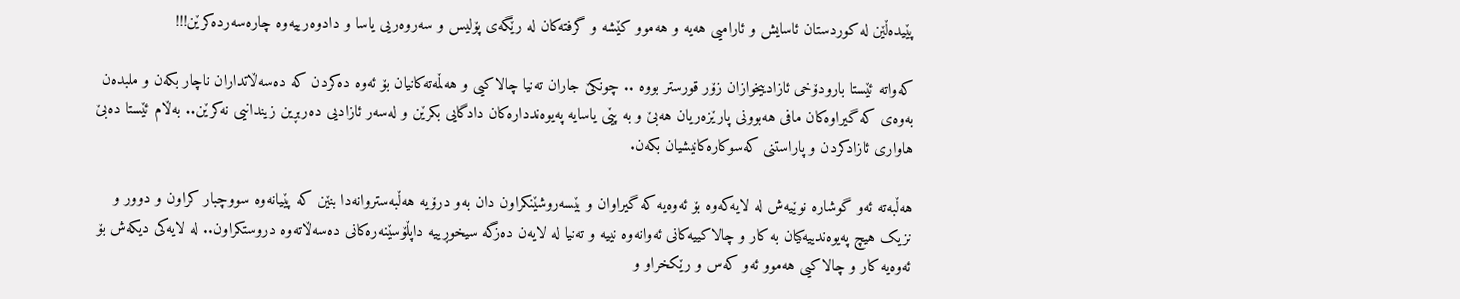پێیدەڵێن لە کوردستان ئاسایش و ئارامیی هەیە و هەموو کێشە و گرفتەکان لە رێگەی پۆلیس و سەروەریی یاسا و دادوەرییەوە چارەسەردەکرێن!!!

کەواتە ئێستا بارودۆخی ئازادییخوازان زۆر قورستر بووە .. چونکێ جاران تەنیا چالاکیی و هەڵمەتەکانیان بۆ ئەوە دەکردن کە دەسەڵاتداران ناچار بکەن و ملبدەن بەوەی کە گیراوەکان مافی هەبوونی پارێزەریان هەبێ و بە پێی یاسایە پەیوەنددارەکان دادگایی بکرێن و لەسەر ئازادیی دەربڕین زیندانیی نەکرێن.. بەڵام ئێستا دەبێ هاواری ئازادکردن و پاراستنی کەسوکارەکانیشیان بکەن.

هەڵبەتە ئەو گوشارە نوێیەش لە لایەکەوە بۆ ئەوەیە کە گیراوان و بێسەروشێنکراون دان بەو درۆیە هەڵبەستروانەدا بنێن کە پێیانەوە سووچبار کراون و دوور و نزیک هیچ پەیوەندییەکیان بە کار و چالاکییەکانی ئەوانەوە نییە و تەنیا لە لایەن دەزگە سیخوڕییە داپڵۆسێنەرەکانی دەسەڵاتەوە دروستکراون.. لە لایەکی دیکەش بۆ ئەوەیە کار و چالاکیی هەموو ئەو کەس و رێکخراو و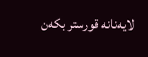لایەنانە قورستر بکەن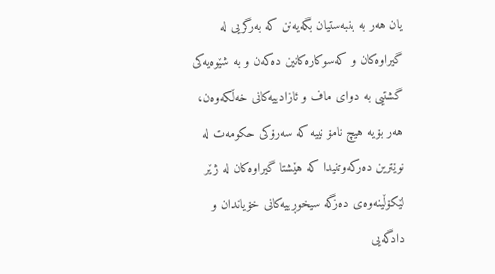یان هەر بە بنبەستیان بگەیەنن کە بەرگریی لە گیراوەکان و کەسوکارەکانین دەکەن و بە شێوەیەکی گشتیی بە دوای ماف و ئازادییەکانی خەڵکەوەن، هەر بۆیە هیچ نامۆ نییە کە سەرۆکی حکومەت لە نوێترین دەرکەوتنیدا کە هێشتا گیراوەکان لە ژێر لێکۆڵینەوەی دەزگە سیخوڕییەکانی خۆیاندان و دادگەیی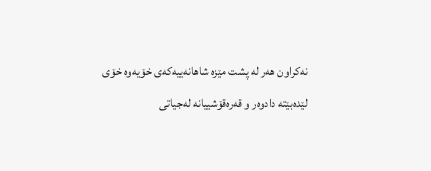نەکراون هەر لە پشت مێزە شاهانەییەکەی خۆیەوە خۆی لێدەبێتە دادوەر و قەرەقۆشییانە لەجیاتی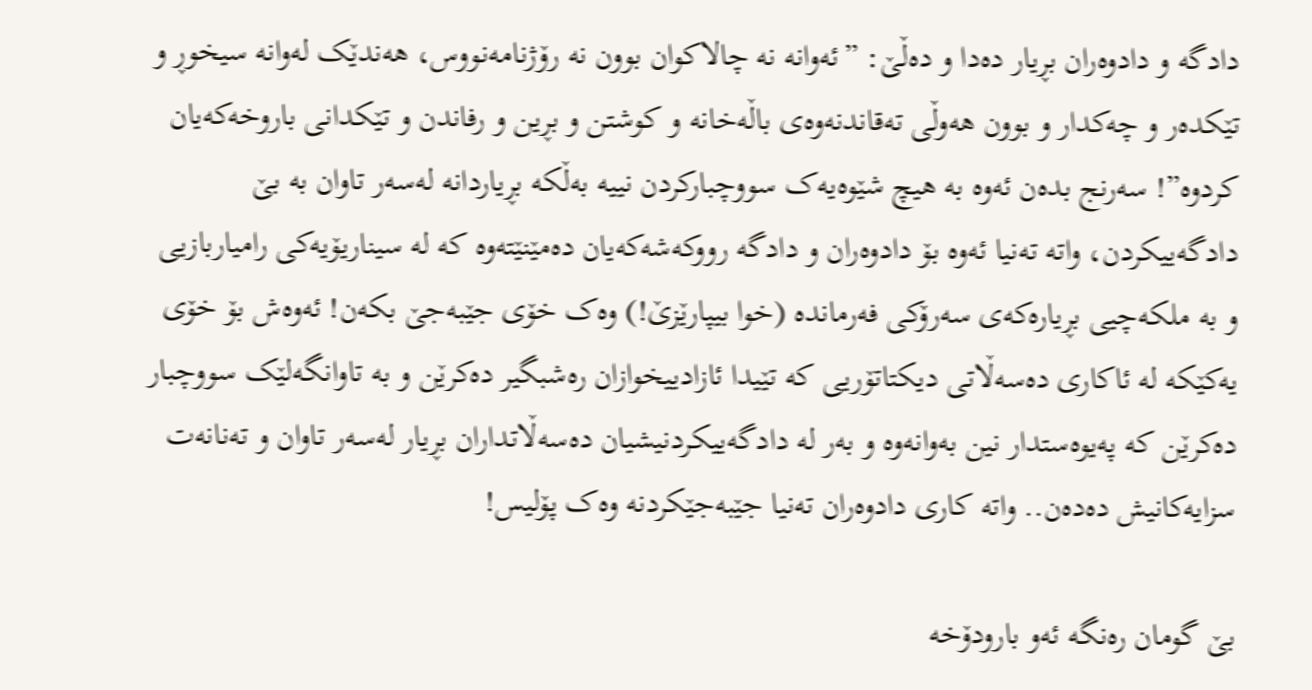دادگە و دادوەران بڕیار دەدا و دەڵێ: ”ئەوانە نە چالاکوان بوون نە رۆژنامەنووس، هەندێک لەوانە سیخوڕ و تێکدەر و چەکدار و بوون هەوڵی تەقاندنەوەی باڵەخانە و کوشتن و بڕین و رفاندن و تێکدانی باروخەکەیان کردوە”! سەرنج بدەن ئەوە بە هیچ شێوەیەک سووچبارکردن نییە بەڵکە بڕیاردانە لەسەر تاوان بە بێ دادگەییکردن، واتە تەنیا ئەوە بۆ دادوەران و دادگە رووکەشەکەیان دەمێنێتەوە کە لە سیناریۆیەکی رامیاربازیی و بە ملکەچیی بڕیارەکەی سەرۆکی فەرماندە (خوا بیپارێزێ!) وەک خۆی جێبەجێ بکەن! ئەوەش بۆ خۆی یەکێکە لە ئاکاری دەسەڵاتی دیکتاتۆریی کە تێیدا ئازادییخوازان رەشبگیر دەکرێن و بە تاوانگەلێک سووچبار دەکرێن کە پەیوەستدار نین بەوانەوە و بەر لە دادگەییکردنیشیان دەسەڵاتداران بڕیار لەسەر تاوان و تەنانەت سزایەکانیش دەدەن.. واتە کاری دادوەران تەنیا جێبەجێکردنە وەک پۆلیس!

بێ گومان رەنگە ئەو بارودۆخە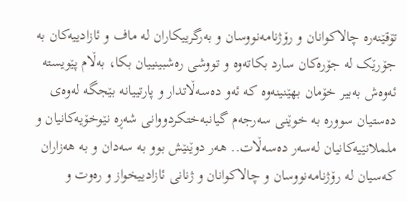تۆقێنەرە چالاکوانان و رۆژنامەنووسان و بەرگرییکاران لە ماف و ئازادییەکان بە جۆرێک لە جۆرەکان سارد بکاتەوە و تووشی رەشبینییان بکا، بەڵام پێویستە ئەوەش بەبیر خۆمان بهێنینەوە کە ئەو دەسەڵاتدار و پارتییانە بێجگە لەوەی دەستیان سوورە بە خوێنی سەرجەم گیانبەختکردووانی شەڕە نێوخۆیەکانیان و ململانێیەکانیان لەسەر دەسەڵات.. هەر دوێنێش بوو بە سەدان و بە هەزاران کەسیان لە رۆژنامەنووسان و چالاکوانان و ژنانی ئازادییخواز و رەوت و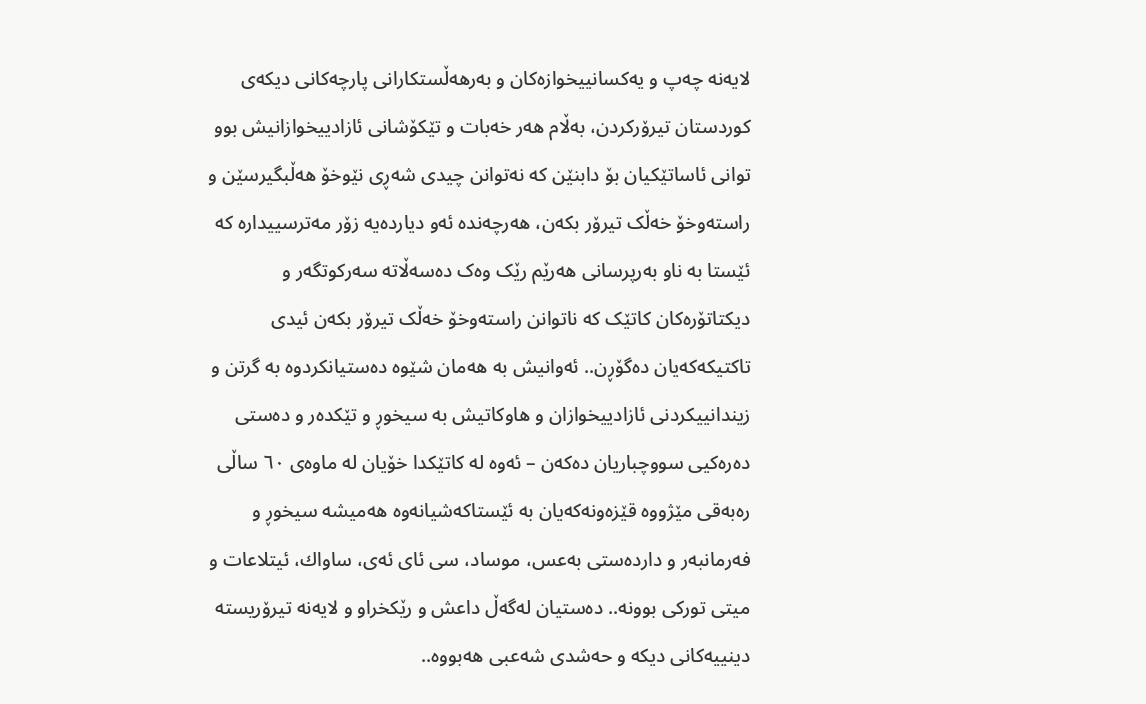لایەنە چەپ و یەکسانییخوازەکان و بەرهەڵستکارانی پارچەکانی دیکەی کوردستان تیرۆرکردن، بەڵام هەر خەبات و تێکۆشانی ئازادییخوازانیش بوو توانی ئاساتێکیان بۆ دابنێن کە نەتوانن چیدی شەڕی نێوخۆ هەڵبگیرسێن و راستەوخۆ خەڵک تیرۆر بکەن، هەرچەندە ئەو دیاردەیە زۆر مەترسییدارە کە ئێستا بە ناو بەرپرسانی هەرێم رێک وەک دەسەڵاتە سەرکوتگەر و دیکتاتۆرەکان کاتێک کە ناتوانن راستەوخۆ خەڵک تیرۆر بکەن ئیدی تاکتیکەکەیان دەگۆڕن.. ئەوانیش بە هەمان شێوە دەستیانکردوە بە گرتن و زیندانییکردنی ئازادییخوازان و هاوکاتیش بە سیخوڕ و تێکدەر و دەستی دەرەکیی سووچباریان دەکەن – ئەوە لە کاتێکدا خۆیان لە ماوەی ٦٠ ساڵی رەبەقی مێژووە قێزەونەکەیان بە ئێستاکەشیانەوە هەمیشە سیخوڕ و فەرمانبەر و داردەستی بەعس، موساد، سی ئای ئەی، ساواك، ئیتلاعات و میتی تورکی بوونە.. دەستیان لەگەڵ داعش و رێکخراو و لایەنە تیرۆریستە دینییەکانی دیکە و حەشدی شەعبی هەبووە..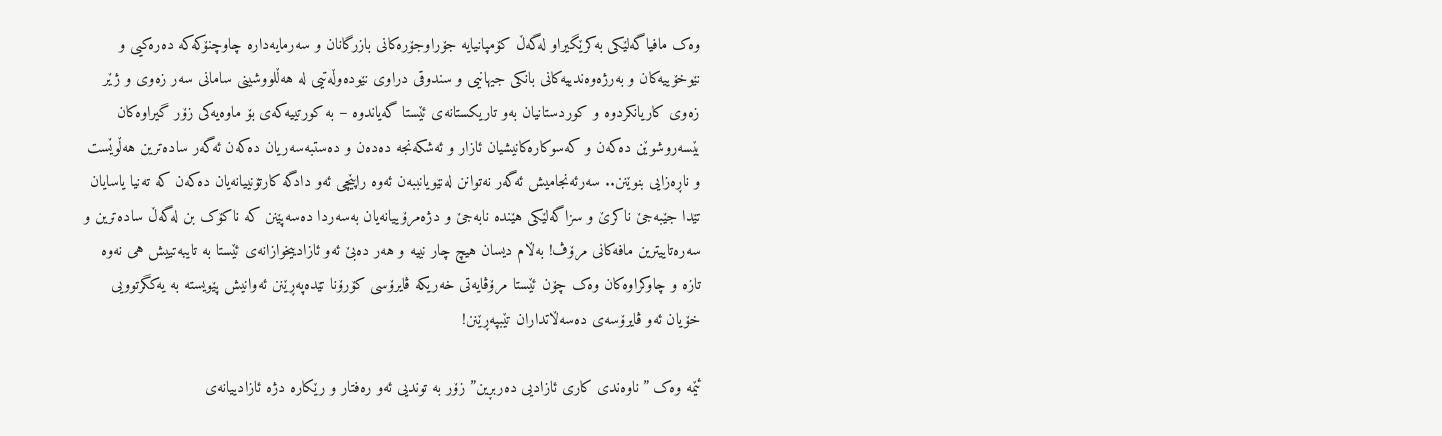وەک مافیاگەلێکی بەکرێگیراو لەگەڵ کۆمپانیایە جۆراوجۆرەکانی بازرگانان و سەرمایەدارە چاوچنۆکەکە دەرەکیی و نێوخۆییەکان و بەرژەوەندییەکانی بانکی جیهانیی و سندوقی دراوی نێودەوڵەتیی لە هەڵلووشینی سامانی سەر زەوی و ژێر زەوی کاریانکردوە و کوردستانیان بەو تاریکستانەی ئێستا گەیاندوە – بە کورتییەکەی بۆ ماوەیەکی زۆر گیراوەکان بێسەروشوێن دەکەن و کەسوکارەکانیشیان ئازار و ئەشکەنجە دەدەن و دەستبەسەریان دەکەن ئەگەر سادەترین هەڵوێست و ناڕەزایی بنوێنن.. سەرئەنجامیش ئەگەر نەتوانن لەنێویانببەن ئەوە راپێچی ئەو دادگە کارتۆنییانەیان دەکەن کە تەنیا یاسایان تێدا جێبەجێ ناکرێ و سزاگەلێکی هێندە نابەجێ و دژەمرۆییانەیان بەسەردا دەسەپێنن کە ناکۆک بن لەگەڵ سادەترین و سەرەتاییترین مافەکانی مرۆڤ! بەڵام دیسان هیچ چار نییە و هەر دەبێ ئەو ئازادییخوازانەی ئێستا بە تایبەتییش هی نەوە تازە و چاوکراوەکان وەک چۆن ئێستا مرۆڤایەتی خەریکە ڤایرۆسی کۆرۆنا تێدەپەڕێنن ئەوانیش پێویستە بە یەکگرتوویی خۆیان ئەو ڤایرۆسەی دەسەڵاتداران تێبپەڕێنن!

ئێمە وەک ”ناوەندی کاری ئازادیی دەربڕین” زۆر بە توندیی ئەو رەفتار و رێکارە دژە ئازادییانەی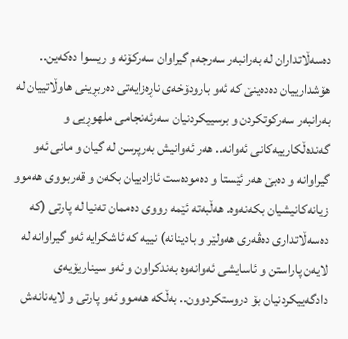دەسەڵاتداران لە بەرانبەر سەرجەم گیراوان سەرکۆنە و ریسوا دەکەین.. هۆشدارییان دەدەینێ کە ئەو بارودۆخەی ناڕەزایەتی دەربڕینی هاوڵاتییان لە بەرانبەر سەرکوتکردن و برسییکردنیان سەرئەنجامی ملهوڕیی و گەندەڵکارییەکانی ئەوانە.. هەر ئەوانیش بەرپرسن لە گیان و مانی ئەو گیراوانە و دەبێ هەر ئێستا و دەمودەست ئازادییان بکەن و قەربووی هەموو زیانەکانیشیان بکەنەوە. هەڵبەتە ئێمە رووی دەممان تەنیا لە پارتی (کە دەسەڵاتداری دەڤەری هەولێر و بادینانە) نییە کە ئاشکرایە ئەو گیراوانە لە لایەن پاراستن و ئاسایشی ئەوانەوە بەندکراون و ئەو سیناریۆیەی دادگەییکردنیان بۆ دروستکردوون.. بەڵکە هەموو ئەو پارتی و لایەنانەش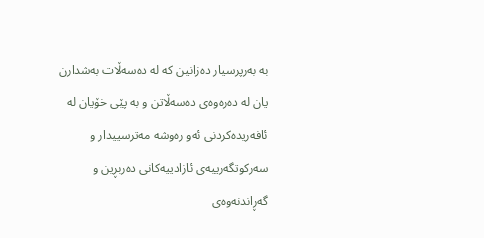بە بەرپرسیار دەزانین کە لە دەسەڵات بەشدارن یان لە دەرەوەی دەسەڵاتن و بە پێی خۆیان لە ئافەریدەکردنی ئەو رەوشە مەترسییدار و سەرکوتگەرییەی ئازادییەکانی دەربڕین و گەڕاندنەوەی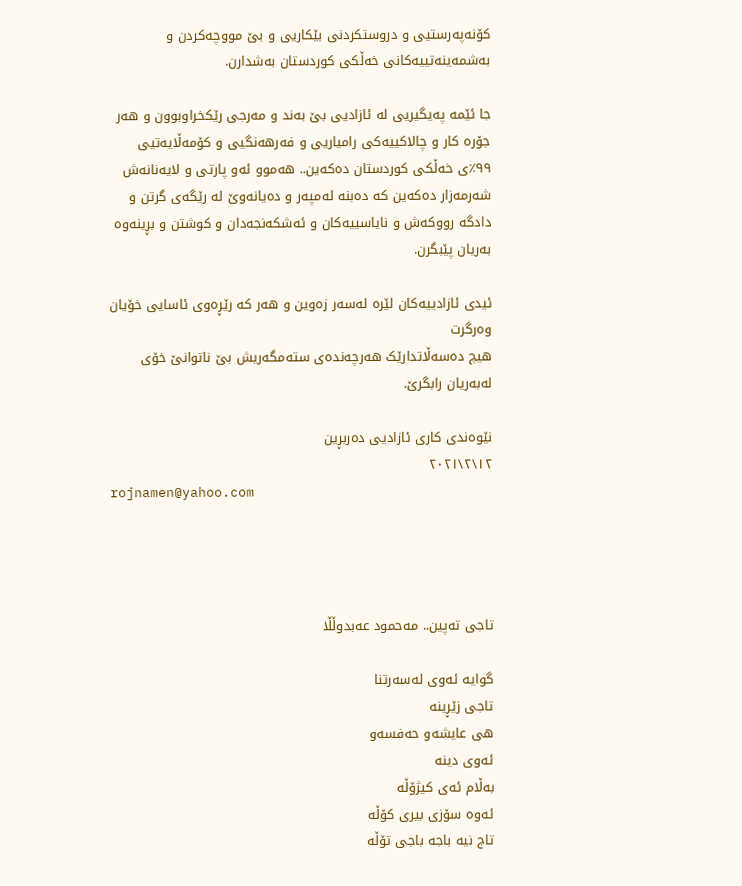کۆنەپەرستیی و دروستکردنی بێکاریی و بێ مووچەکردن و بەشمەینەتییەکانی خەڵکی کوردستان بەشدارن.

جا ئێمە پەیگیریی لە ئازادیی بێ بەند و مەرجی رێکخراوبوون و هەر جۆرە کار و چالاکییەکی رامیاریی و فەرهەنگیی و کۆمەڵایەتیی ٩٩٪ی خەڵکی کوردستان دەکەین.. هەموو ئەو پارتی و لایەنانەش شەرمەزار دەکەین کە دەبنە لەمپەر و دەیانەوێ لە رێگەی گرتن و دادگە رووکەش و نایاسییەکان و ئەشکەنجەدان و کوشتن و بڕینەوە بەریان پێبگرن.

ئیدی ئازادییەکان لێرە لەسەر زەوین و هەر کە رێڕەوی ئاسایی خۆیان وەرگرت
هیچ دەسەڵاتدارێک هەرچەندەی ستەمگەریش بێ ناتوانێ خۆی لەبەریان رابگرێ.

نێوەندی کاری ئازادیی دەربڕین
١٢\٢\٢٠٢١
rojnamen@yahoo.com




تاجی تەپین.. مەحمود عەبدوڵڵا

گوایە ئەوی لەسەرتنا
تاجی زێڕینە
هی عایشەو حەفسەو
ئەوی دینە
بەڵام ئەی کیژۆڵە
ئەوە سۆزی بیری کۆڵە
تاج نیە باجە باجی تۆڵە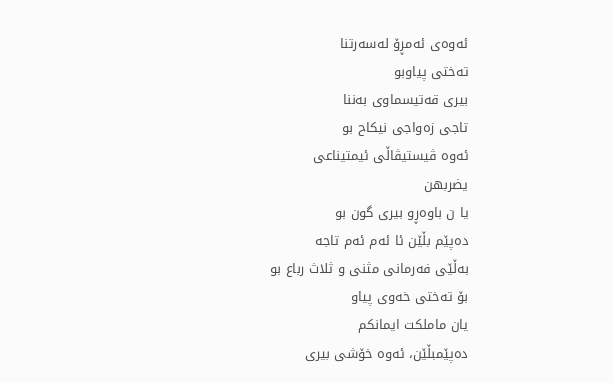ئەوەی ئەمڕۆ لەسەرتنا
تەختی پیاوبو
بیری قەتیسماوی بەننا
تاجی زەواجی نیکاح بو
ئەوە ڤیستیڤاڵی ئیمتیناعی
یضربهن
یا ن باوەڕو بیری گون بو
دەپێم بڵێن ئا ئەم ئەم تاجە
بەڵێی فەرمانی مثنی و ثلاث رباع بو
بۆ تەختی خەوی پیاو
یان ماملکت ایمانکم
دەپێمبڵێن، ئەوە خۆشی بیری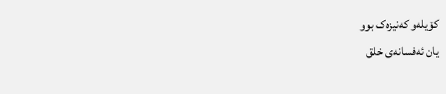کۆیلەو کەنیزەک بوو
یان ئەفسانەی خلق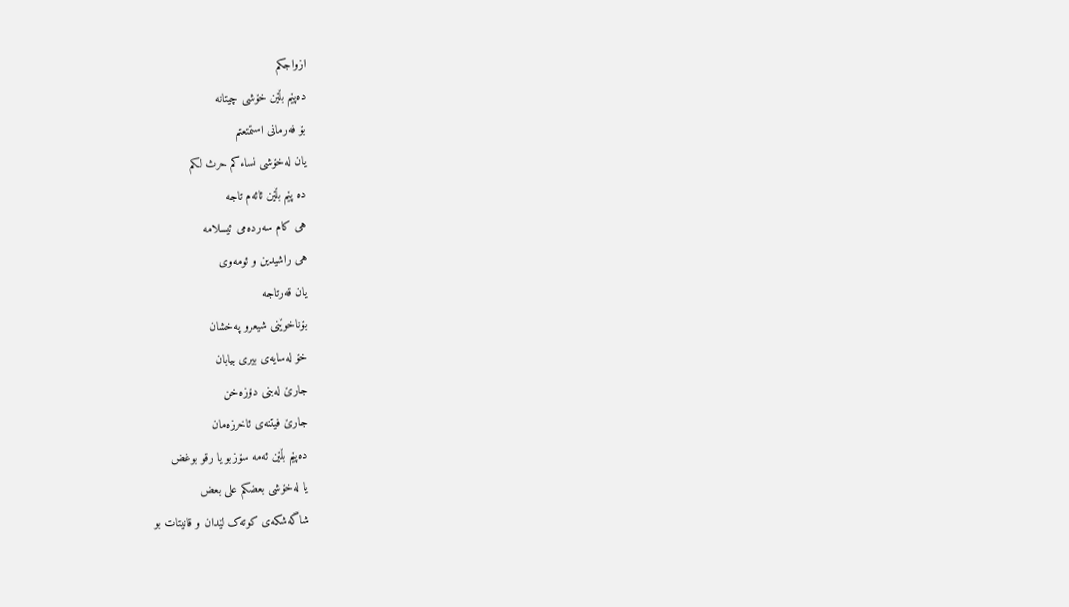ازواجکم
دەپێم بڵێن خۆشی چیتانە
بۆ فەرمانی استمتعتم
یان لەخۆشی نساءکم حرث لکم
دە پێم بڵێن ئائەم تاجە
هی کام سەردەمی ئیسلامە
هی راشیدین و ئومەوی
یان قەرتاجە
بۆناخوێنی شیعرو پەخشان
خۆ لەسایەی بیری بیابان
جارێ لەبنی دۆزەخن
جارێ فیتنەی ئاخرزەمان
دەپێم بڵێن ئەمە سۆزبو یا رقو بوغض
یا لەخۆشی بعضکم علی بعض
شاگەشکەی کوتەک لێدان و قانیتات بو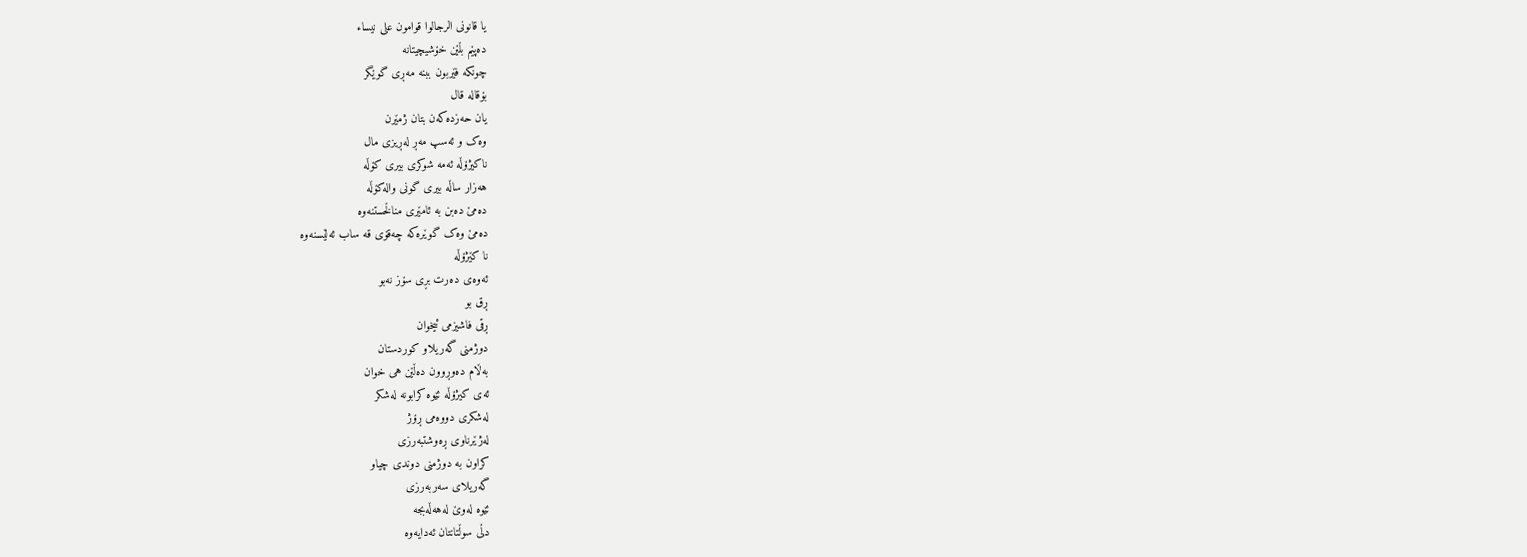یا قانونی الرجالوا قوامون علی نیساء
دەپێم بڵێن خۆشیچیتانە
چونکە فێربون ببنە مەڕی گوێگر
بۆقالە قال
یان حەزدەکەن بتان ژمێرن
وەک و ئەسپ مەڕ لەڕیزی مال
ناکیژۆڵە ئەمە شوکری بیری کۆڵە
هەزار ساڵە بیری گونی والەکۆڵە
دەمێ دەبن بە ئامێری مناڵخستنەوە
دەمێ وەک گوێرەکە چەقۆی قە ساب ئەلێسنەوە
نا کێژۆڵە
ئەوەی دەرت بڕی سۆز نەبو
ڕق بو
ڕقی فاشیزمی ئیخوان
دوژمنی گەریلاو کوردستان
بەڵام دەوڕوون دەڵێن هی خوان
ئەی کیژۆڵە ئێوە کرابونە لەشکر
لەشکری دووەمی ڕۆژ
لەژێرناوی ڕەوشتبەرزی
کراون بە دوژمنی دوندی چیاو
گەریلای سەربەرزی
ئێوە لەوێ لەهەڵەبجە
دڵی سوڵتانتان ئەدایەوە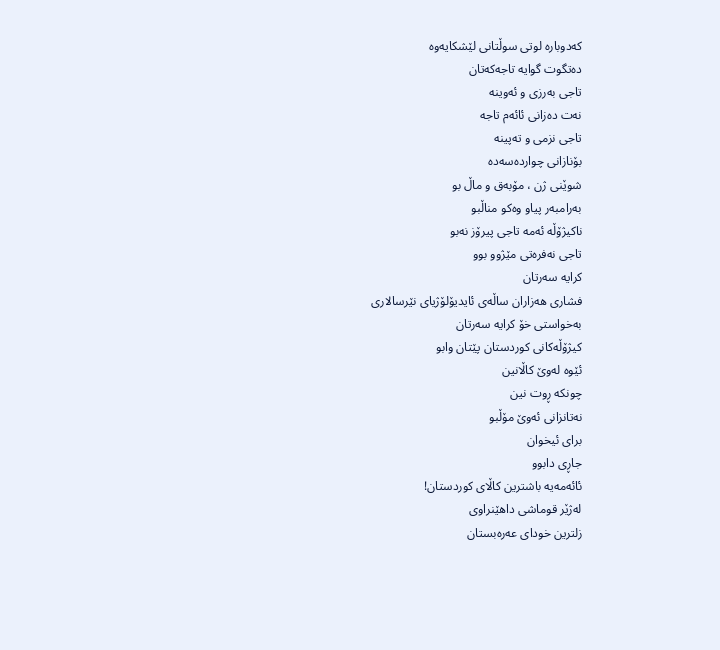کەدوبارە لوتی سوڵتانی لێشکایەوە
دەتگوت گوایە تاجەکەتان
تاجی بەرزی و ئەوینە
نەت دەزانی ئائەم تاجە
تاجی نزمی و تەپینە
بۆنازانی چواردەسەدە
شوێنی ژن ، مۆبەق و ماڵ بو
بەرامبەر پیاو وەکو مناڵبو
ناکیژۆڵە ئەمە تاجی پیرۆز نەبو
تاجی نەفرەتی مێژوو بوو
کرایە سەرتان
فشاری هەزاران ساڵەی ئایدیۆلۆژیای نێرسالاری
بەخواستی خۆ کرایە سەرتان
کیژۆڵەکانی کوردستان پێتان وابو
ئێوە لەوێ کاڵانین
چونکە ڕوت نین
نەتانزانی ئەوێ مۆڵبو
برای ئیخوان
جاڕی دابوو
ئائەمەیە باشترین کاڵای کوردستان!
لەژێر قوماشی داهێنراوی
زلترین خودای عەرەبستان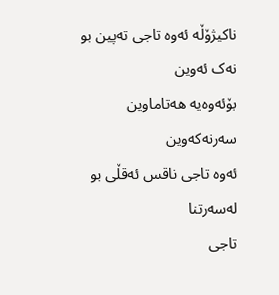ناکیژۆڵە ئەوە تاجی تەپین بو
نەک ئەوین
بۆئەوەیە هەتاماوین سەرنەکەوین
ئەوە تاجی ناقس ئەقڵی بو
لەسەرتنا
تاجی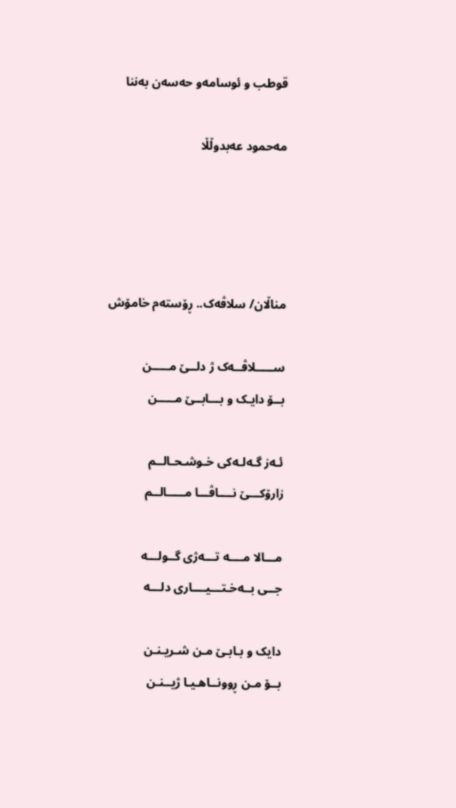قوطب و ئوسامەو حەسەن بەننا

مەحمود عەبدوڵڵا




مناڵان/ سلاڤەک.. ڕۆستەم خامۆش

ســـــلاڤــەک ژ دلــێ مـــــن
بــۆ دایـک و بـــابــێ مـــــن

ئـەز گـەلـەکی خـوشـحـالــم
زارۆکـــێ نــــاڤـــا مـــــالــم

مـــالا مــــە تـــەژی گــولـــە
جــی بــەخـتـــیــــاری دلـــە

دایک و بـابـێ مـن شـریـنـن
بــۆ مـن ڕوونــاهـیـا ژیــنـن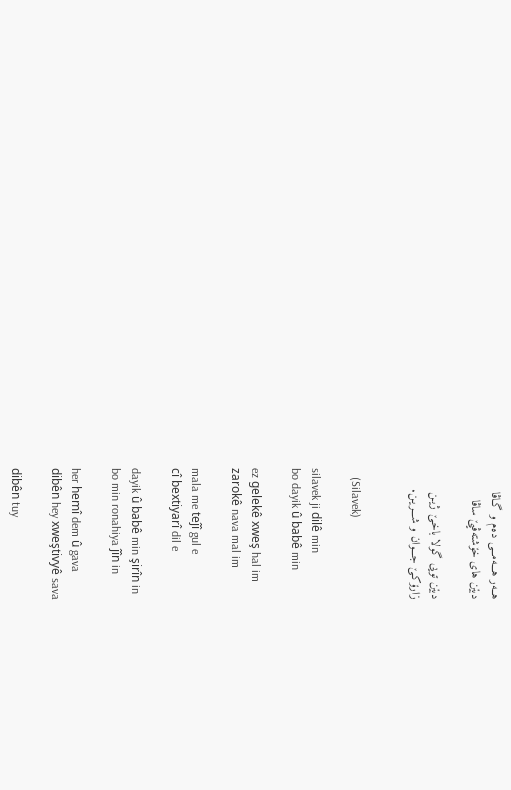هــەر هـــەمـــی دەم و گـاڤا
دبێن های خۆشتەڤیێ ساڤا

دبێن تویی گولا باخـێ ژیـن
زارۆکـێ جـــوان و شـــریـن.


   (Silavek)

silavek ji dilê min
bo dayik û babê min

ez gelekê xweş hal im
zarokê nava mal im

mala me teĵî gul e
cî bextiyarî dil e

dayik û babê min şirîn in
bo min ronahiya ĵîn in

her hemî dem û gava
dibên hey xweştivyê sava

dibên tuy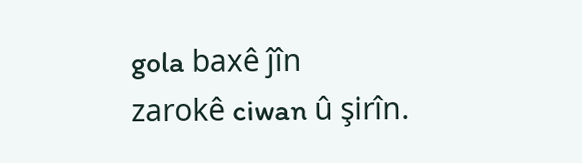gola baxê ĵîn
zarokê ciwan û şirîn.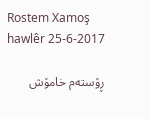Rostem Xamoş
hawlêr 25-6-2017

ڕۆستەم خامۆش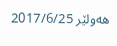هەولێر 2017/6/25